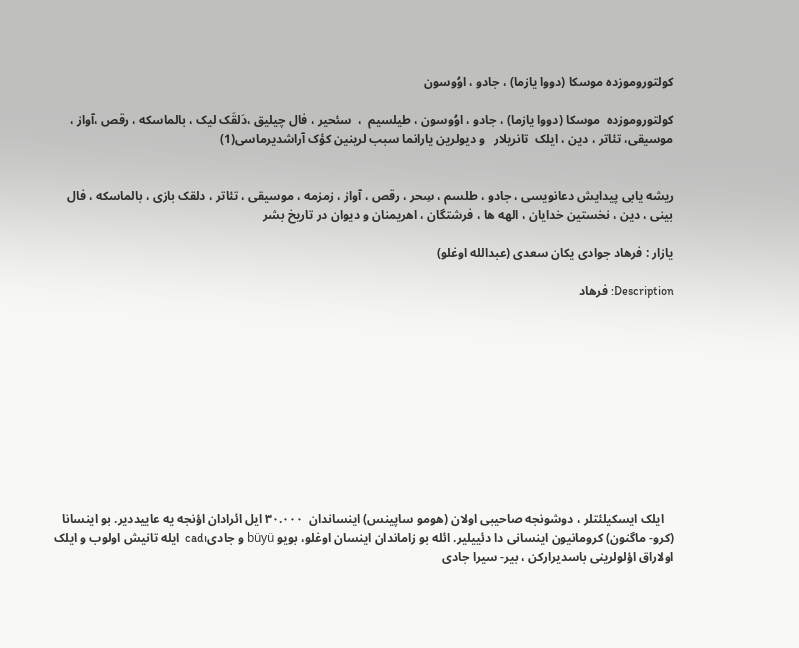کولتوروموزده موسکا (دووا یازما) ، جادو ، اوُوسون

کولتوروموزده  موسکا (دووا یازما) ، جادو ، اوُوسون ، طیلسیم  ،  سئحیر ، فال چیلیق ،دَلقَک لیک ، بالماسکه ، رقص ،آواز ، موسیقی، تئاتر ، دین ، ایلک  تانریلار   و دیولرین یارانما سبب لرینین کؤک آراشدیرماسی(1)


ریشه یابی پیدایش دعانویسی ، جادو ، طلسم ، سِحر ، رقص ، آواز ، زمزمه ، موسیقی ، تئاتر ، دلقک بازی ، بالماسکه ، فال بینی ، دین ، نخستین خدایان ، الهه ها ، فرشتگان ، اهریمنان و دیوان در تاریخ بشر

یازار : فرهاد جوادی یکان سعدی (عبدالله اوغلو)

Description: فرهاد











   ایلک ایسکیلئتلر ، دوشونجه صاحیبی اولان (هومو ساپینس) اینساندان  ۳۰.۰۰۰ ایل ائرادان اؤنجه یه عاییددیر. بو اینسانا (کرو- ماگنون) کرومانیون اینسانی دا دئییلیر. ائله بو زاماندان اینسان اوغلو، بویو büyü و جادیcadı  ایله تانیش اولوب و ایلک اولاراق اؤلولرینی باسدیرارکن ، بیر- سیرا جادی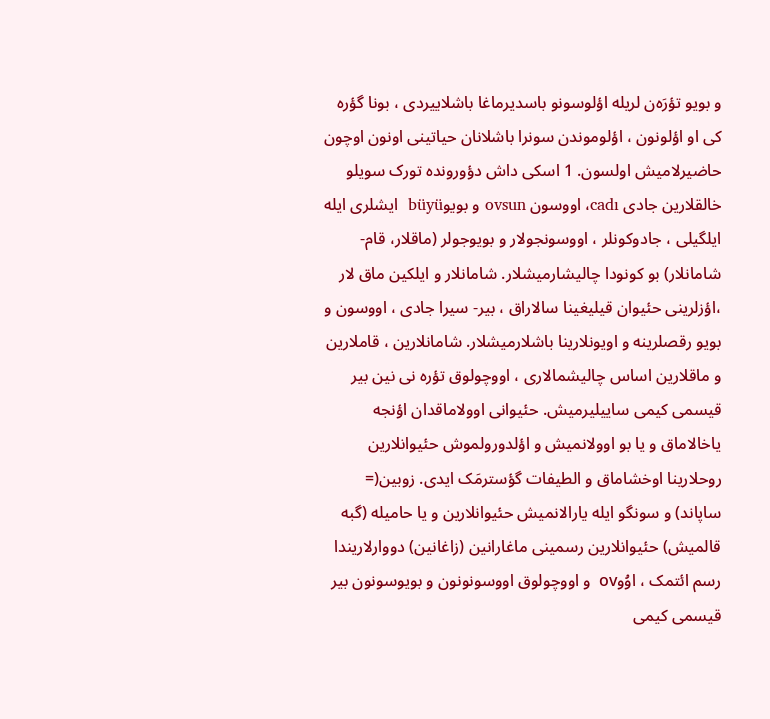و بویو تؤرَه‌ن لریله اؤلوسونو باسدیرماغا باشلاییردی ، بونا گؤره کی او اؤلونون ، اؤلوموندن سونرا باشلانان حیاتینی اونون اوچون حاضیرلامیش اولسون. 1 اسکی داش دؤورونده تورک سویلو خالقلارین جادی cadı، اووسون ovsun و بویوbüyü  ایشلری ایله ایلگیلی ، جادوکونلر ، اووسونجولار و بویوجولر (ماقلار، قام- شامانلار) بو کونودا چالیشارمیشلار. شامانلار و ایلکین ماق لار ،اؤزلرینی حئیوان قیلیغینا سالاراق ، بیر- سیرا جادی ، اووسون و بویو رقصلرینه و اویونلارینا باشلارمیشلار. شامانلارین ، قاملارین و ماقلارین اساس چالیشمالاری ، اووچولوق تؤره ‌نی نین بیر قیسمی کیمی ساییلیرمیش. حئیوانی اوولاماقدان اؤنجه یاخالاماق و یا بو اوولانمیش و اؤلدورولموش حئیوانلارین روحلارینا اوخشاماق و الطیفات گؤسترمَک ایدی. زوبین(= ساپاند) و سونگو ایله یارالانمیش حئیوانلارین و یا حامیله (گبه قالمیش) حئیوانلارین رسمینی ماغارانین (زاغانین) دووارلاریندا رسم ائتمک ، اوُوov  و اووچولوق اووسونونون و بویوسونون بیر قیسمی کیمی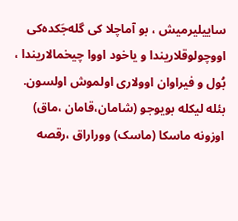ساییلیرمیش ، بو آماچلا کی گله‌جَکده‌کی اووچولوقلاریندا و یاخود اووا چیخمالاریندا ، بُول و فیراوان اوولاری اولموش اولسون. بئله ‌لیکله بویوجو (شامان،قامان ،ماق) اوزونه ماسکا (ماسک) ووراراق ،رقصه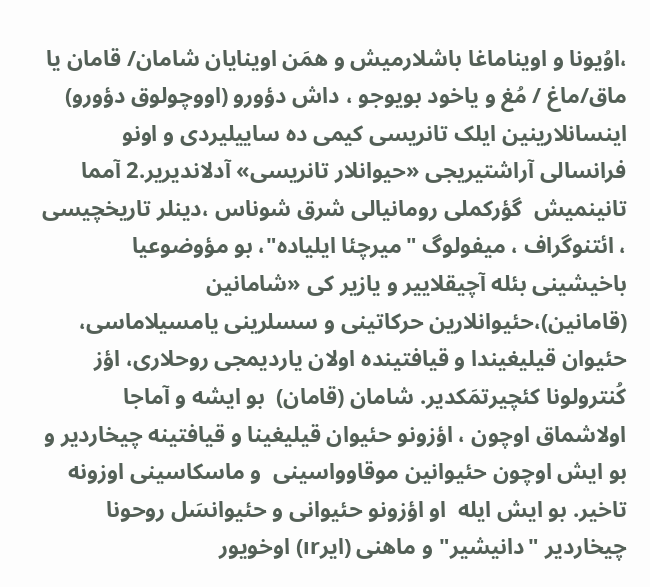،اوُیونا و اویناماغا باشلارمیش و همَن اوینایان شامان/ قامان یا ماق/ماغ / مُغ و یاخود بویوجو ، داش دؤورو (اووچولوق دؤورو) اینسانلارینین ایلک تانریسی کیمی ده ساییلیردی و اونو فرانسالی آراشتیریجی «حیوانلار تانریسی» آدلاندیریر.2 آمما تانینمیش  گؤرکملی رومانیالی شرق شوناس ،دینلر تاریخچیسی ، ائتنوگراف ، میفولوگ "میرچئا ایلیاده"، بو مؤوضوعیا باخیشینی بئله آچیقلاییر و یازیر کی «شامانین (قامانین)،حئیوانلارین حرکاتینی و سسلرینی یامسیلاماسی، حئیوان قیلیغیندا و قیافتینده اولان یاردیمجی روحلاری، اؤز کُنترولونا کئچیرتمَکدیر. شامان (قامان)  بو ایشه و آماجا اولاشماق اوچون ، اؤزونو حئیوان قیلیغینا و قیافتینه چیخاردیر و بو ایش اوچون حئیوانین موقاوواسینی  و ماسکاسینی اوزونه تاخیر. بو ایش ایله  او اؤزونو حئیوانی و حئیوانسَل روحونا چیخاردیر "دانیشیر" و ماهنی (ایرır) اوخویور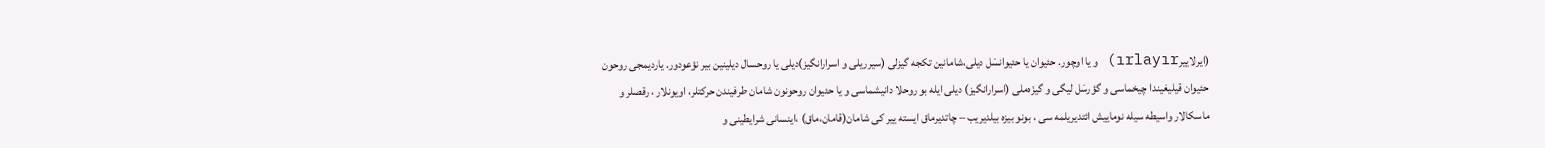(ایرلاییرırlayır) و یا اوچور. حئیوان یا حئیوانسَل دیلی،شامانین تکجه گیزلی (سیرریلی و اسرارانگیز)دیلی یا روحسال دیلینین بیر نؤعودور. یاردیمجی روحون حئیوان قیلیغیندا چیخماسی و گؤرسَل لیگی و گیزَه‌ملی (اسرارانگیز) دیلی ایله بو روحلا دانیشماسی و یا حئیوان روحونون شامان طرفیندن حرکتلر، اویونلار ، رقصلر و ماسکالار واسیطه سیله نوماییش ائتدیریلمه ‌سی ، بونو بیزه بیلدیریب – چاتدیرماق ایسته ییر کی شامان(قامان،ماق) ،اینسانی شرایطینی و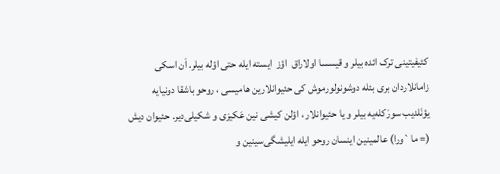کئیفیتینی ترک ائده بیلر و قیسسا اولاراق  اؤز  ایسته ایله حتی اؤله بیلر. اَن اسکی زامانلاردان بری بئله دوشونولورموش کی حئیوانلارین هامیسی ، روحو باشقا دونیایه یؤنَلدیب سورَکله‌یه بیلر و یا حئیوانلار ، اؤلن کیشی نین عَکیزی و شکیلی‌دیر. حئیوان دیش (= ما`ورا) عالمینین اینسان روحو ایله ایلیشگی‌سینین و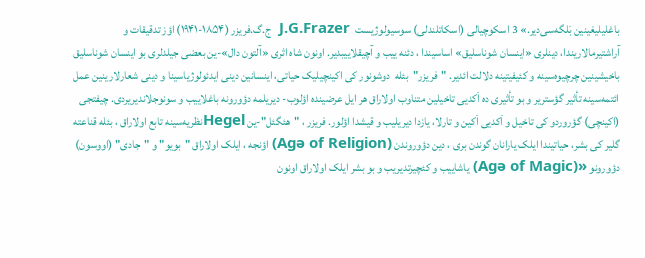باغلیلیغینین بَلگه‌سی‌دیر.» 3 اسکوچیالی (اسکاتلندلی) سوسیولوژیست  J.G.Frazer  ج.گ.فریزر (۱۸۵۴-۱۹۴۱) اؤز تدقیقات و آراشتیرمالاریندا، دینلری «اینسان شوناسلیق» اساسیندا ، دئنه ‌ییب و آچیقلاییبدیر. اونون شاه اثری «آلتون دال»-ین بعضی جیلدلری بو اینسان شوناسلیق باخیشینین چرچیوه‌سینه و کئیفیتینه دلالت ائدیر. "فریزر"  بئله  دوشونور کی اکینچیلیک حیاتی، اینسانین دینی ایدئولوژیاسینا و دینی شعارلارینین عمل ائتمه‌سینه تأثیر گؤستریر و بو تأثیری ده اَکدیی تاخیلین متناوب اولاراق هر ایل عرضینده اؤلوب- دیریلمه دؤورونه باغلاییب و سونوجلاندیریردی. چیفتجی (اکینچی) گؤروردو کی تاخیل و اَکدیی اَکین و تارلا، یازدا دیریلیب و قیشدا اؤلور. فریزر ، "هئگئل"-ین Hegelنظریه‌سینه تابع اولاراق ، بئله قناعته گلیر کی بشر، حیاتیندا ایلک یارانان گوندن بری ، دین دؤوروندن (Agə of Religion) اؤنجه ، ایلک اولاراق "بویو" و "جادی" (اووسون) دؤورونو «(Agə of Magic) یاشاییب و کئچیرتدیریب و بو بشر ایلک اولاراق اونون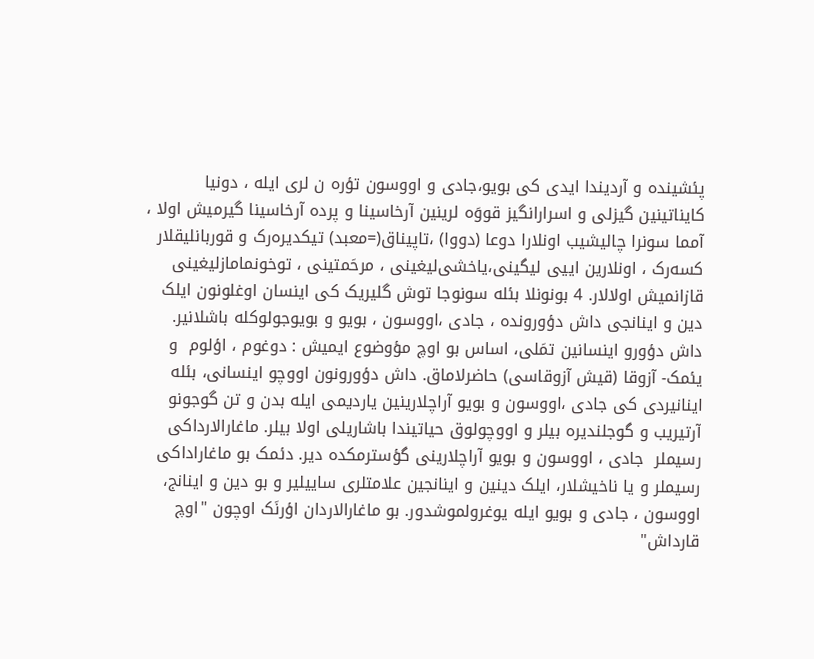پئشینده و آردیندا ایدی کی بویو،جادی و اووسون تؤره‌ ن لری ایله ، دونیا کایناتینین گیزلی و اسرارانگیز قووَه ‌لرینین آرخاسینا و پرده آرخاسینا گیرمیش اولا ، آمما سونرا چالیشیب اونلارا دوعا (دووا) ،تاپیناق(=معبد) تیکدیره‌رک و قوربانلیقلار کسه‌رک ، اونلارین اییی لیگینی،یاخشی‌لیغینی ، مرحَمتینی ، توخونمامازلیغینی قازانمیش اولالار. 4 بونونلا بئله سونوجا توش گلیریک کی اینسان اوغلونون ایلک دین و اینانجی داش دؤورونده ، جادی ،اووسون ، بویو و بویوجولوکله باشلانیر. داش دؤورو اینسانین تمَلی، اساس بو اوچ مؤوضوع ایمیش : دوغوم ، اؤلوم  و یئمک- آزوقا (قیش آزوقاسی) حاضرلاماق. داش دؤورونون اووچو اینسانی، بئله اینانیردی کی جادی ،اووسون و بویو آراچلارینین یاردیمی ایله بد‌ن و تن گوجونو آرتیریب و گوجلندیره بیلر و اووچولوق حیاتیندا باشاریلی اولا بیلر. ماغارالارداکی رسیملر  جادی ، اووسون و بویو آراچلارینی گؤسترمکده ‌دیر. دئمک بو ماغاراداکی رسیملر و یا ناخیشلار، ایلک دینین و اینانجین علامتلری ساییلیر و بو دین و اینانج، اووسون ، جادی و بویو ایله یوغرولموشدور. بو ماغارالاردان اؤرنَک اوچون "اوچ قارداش"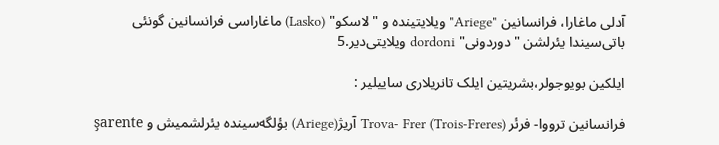آدلی ماغارا، فرانسانین "Ariege" ویلایتینده و "لاسکو" (Lasko) ماغاراسی فرانسانین گونئی باتی‌سیندا یئرلشن "دوردونی" dordoni ویلایتی‌دیر.5

ایلکین بویوجولر،بشریتین ایلک تانریلاری ساییلیر :

فرانسانین ترووا- فرئر Trova- Frer (Trois-Freres) آریژ(Ariege) بؤلگه‌سینده یئرلشمیش و şarente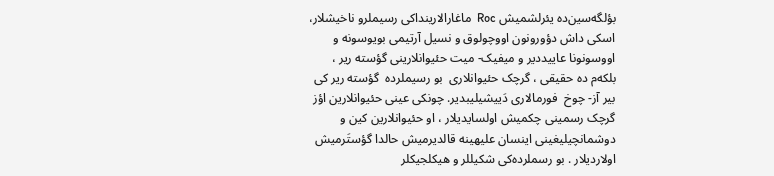بؤلگه‌سین‌ده یئرلشمیش Roc  ماغارالارینداکی رسیملرو ناخیشلار، اسکی داش دؤورونون اووچولوق و نسیل آرتیمی بویوسونه و اووسونونا عاییددیر و میفیک- میت حئیوانلارینی گؤسته ریر ، بلکه‌م ده حقیقی ، گرچک حئیوانلاری  بو رسیملرده  گؤسته ریر کی بیر آز- چوخ  فورمالاری دَییشیلیبدیر. چونکی عینی حئیوانلارین اؤز گرچک رسمینی چکمیش اولسایدیلار ، او حئیوانلارین کین و دوشمانچیلیغینی اینسان علیهینه قالدیرمیش حالدا گؤستَرمیش اولاردیلار . بو رسملرده‌کی شکیللر و هیکلجیکلر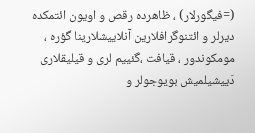(=فیگورلار) ، ظاهرده رقص و اویون ائتمکده دیرلر و ائتنوگرافلارین آنلاییشلارینا گؤره ، مومکوندور ، قیافت ،گئییم لری و قیلیقلاری دَییشیلمیش بویوجولر و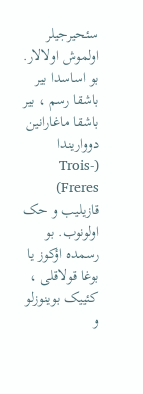سئحیرجیلر اولموش اولالار. بو اساسدا بیر باشقا رسم ، بیر باشقا ماغارانین دوواریندا (Trois-Freres) قازیلیب و حک اولونوب. بو رسمده اؤکوز یا بوغا قولاقلی ، کئییک بوینوزلو و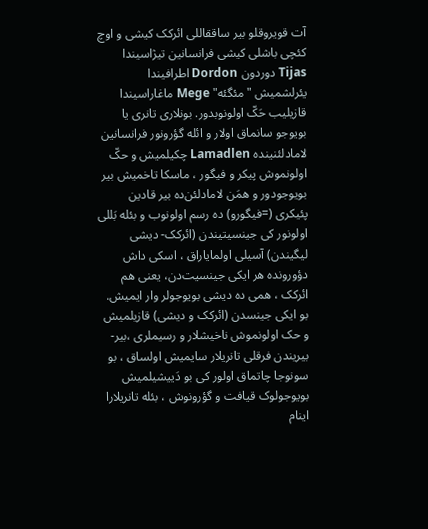آت قویروقلو بیر ساققاللی ائرکک کیشی و اوچ کئچی باشلی کیشی فرانسانین تیژاسیندا Tijas دوردون Dordon اطرافیندا یئرلشمیش "مئگئه" Mege ماغاراسیندا قازیلیب حَکّ اولونوبدور. بونلاری تانری یا  بویوجو سانماق اولار و ائله گؤرونور فرانسانین لامادلئنینده Lamadlen چکیلمیش و حکّ اولونموش پیکر و فیگور ، ماسکا تاخمیش بیر بویوجودور و همَن لامادلئن‌ده بیر قادین پئیکری (=فیگورو) ده رسم اولونوب و بئله بَللی اولونور کی جینسیتیندن (ائرکک- دیشی لیگیندن) آسیلی اولمایاراق ، اسکی داش دؤورونده هر ایکی جینسیت‌دن، یعنی هم ائرکک ، همی ده دیشی بویوجولر وار ایمیش. بو ایکی جینسدن (ائرکک و دیشی) قازیلمیش و حک اولونموش ناخیشلار و رسیملری ،بیر-بیریندن فرقلی تانریلار سایمیش اولساق ، بو سونوجا چاتماق اولور کی بو دَییشیلمیش بویوجولوک قیافت و گؤرونوش ، بئله تانریلارا اینام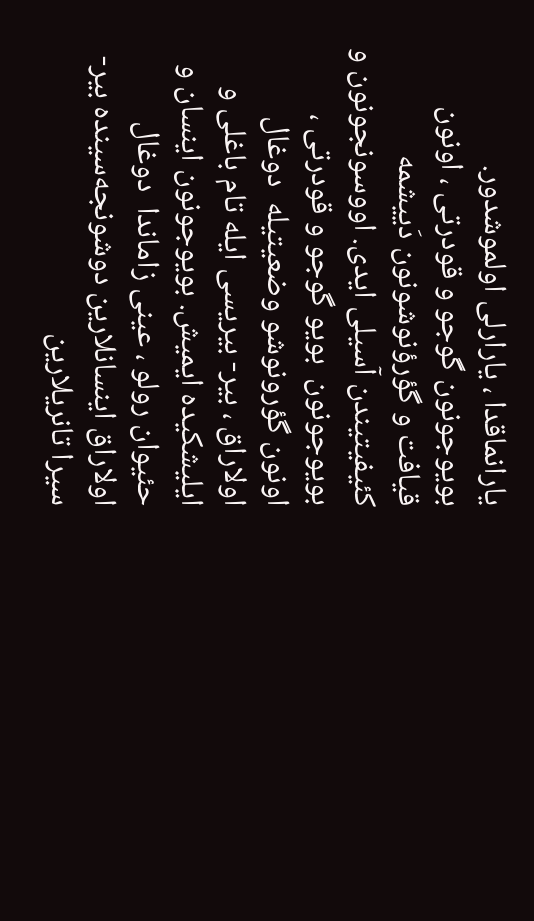یارانماقدا ، یارارلی اولموشدور. بویوجونون گوجو و قودرتی ، اونون قیافت و گؤرؤنوشونون دَییشمه کئیفیتیندن آسیلی ایدی. اووسونجونون و بویوجونون  بویو گوجو و قودرتی ، اونون گؤرونوشو وضعیتیله  دوغال اولاراق ، بیر- بیریسی ایله تام باغلی و ایلیشکیده ایمیش. بویوجونون اینسان و حئیوان رولو ، عینی زاماندا  دوغال اولاراق اینسانلارین دوشونجه‌سینده بیر- سیرا تانریلارین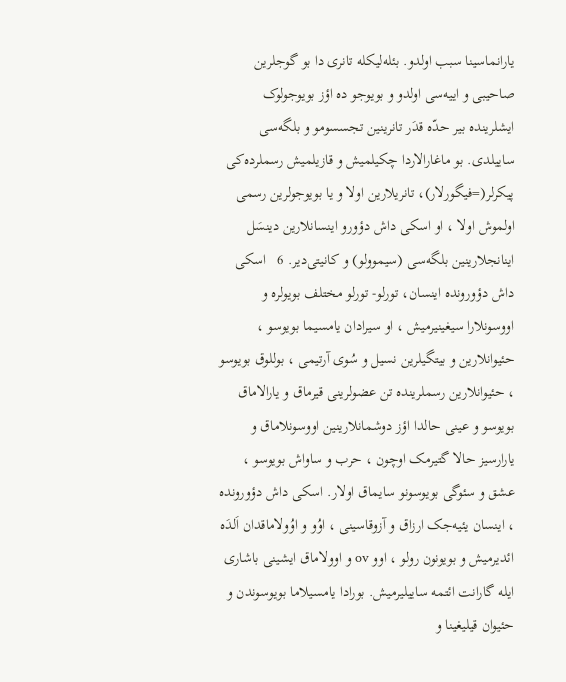یارانماسینا سبب اولدو. بئله‌لیکله تانری دا بو گوجلرین صاحیبی و اییه‌سی اولدو و بویوجو ده اؤز بویوجولوک ایشلرینده بیر حدّه قدَر تانرینین تجسسومو و بلگه‌سی ساییلدی. بو ماغارالاردا چکیلمیش و قازیلمیش رسملرده‌کی پیکرلر(=فیگورلار)، تانریلارین اولا و یا بویوجولرین رسمی اولموش اولا ، او اسکی داش دؤورو اینسانلارین دینسَل اینانجلارینین بلگه‌سی (سیموولو) و کانیتی‌دیر. 6   اسکی داش دؤورونده اینسان، تورلو- تورلو مختلف بویولره و اووسونلارا سیغینیرمیش ، او سیرادان یامسیما بویوسو ، حئیوانلارین و بیتگیلرین نسیل و سُوی آرتیمی ، بوللوق بویوسو ، حئیوانلارین رسملرینده تن عضولرینی قیرماق و یارالاماق بویوسو و عینی حالدا اؤز دوشمانلارینین اووسونلاماق و یارارسیز حالا گتیرمک اوچون ، حرب و ساواش بویوسو ، عشق و سئوگی بویوسونو سایماق اولار. اسکی داش دؤورونده ، اینسان یئیه‌جک ارزاق و آزوقاسینی ، اوُو و اوُولاماقدان اَلدَه ائدیرمیش و بویونون رولو ، اوو ov و اوولاماق ایشینی باشاری ایله گارانت ائتمه ساییلیرمیش. بورادا یامسیلاما بویوسوندن و حئیوان قیلیغینا و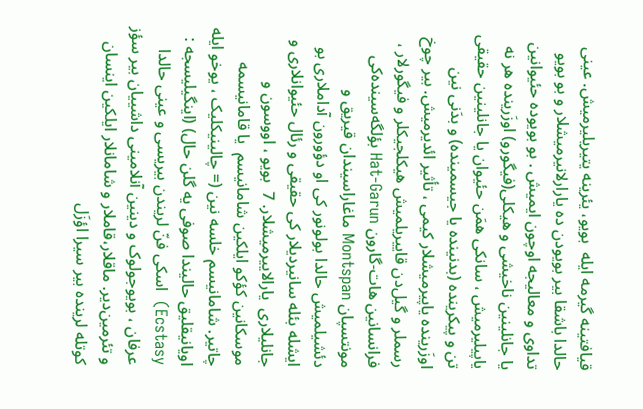قیافتینه گیرمه ایله  بویو، یئرینه یتیریلیرمیش. عینی حالدا باشقا بیر بویودن ده یارارلانیرمیشلار و بو بویو تداوی و معالیجه اوچون ایمیش . بو بویوده حئیوانین یا جانلینین ناخیشی و هیکلی(فیگورو) اوزَرینده هر نه یاپیلیرمیش ، سانکی همَن حئیوان یا جانلینین حقیقی تن و پیکرینده (بد‌نینده یا جیسمینده) و بدَ‌نی نین اوزَرینده یاپیرمیشلار کیمی ، تأثیر ائدیرمیش. بیر چوخ رسملر و گیل‌دن قاییریلمیش هیکلجیکلر و فیگورلار ، فرانسانین هات-گارون Hat-Garun بؤلگه‌سینده‌کی مونتسپان Montspan ماغاراسیندان قیریق و دئشیلمیش حالدا بولونور کی او دؤورون آداملاری بو ایشله بئله سانیردیلار کی حقیقی و رئال حئیوانلاری و جانلیلاری  یارالاییرمیشلار. 7  بویو ، اووسون و موسکانین کؤکو ایلکین شامانیسم  یا قامانیسمه چاتیر. شامانیسم خلسه ‌نین (= چالینیکلیک ، یوخو ایله اویانیقلیق حالیندا صوفی یه گلن حال) (اینگیلیسجه : Ecstasy)  اسکی فنّ لریندن بیریسی و عینی حالدا عرفان ، بویوجولوک و دینین آنلامینی داشییان بیر سؤز و تئرمین‌دیر. ماقلار،قاملار و شامانلار ایلکین اینسان کوتله ‌لرینده بیر سیرا اؤزَل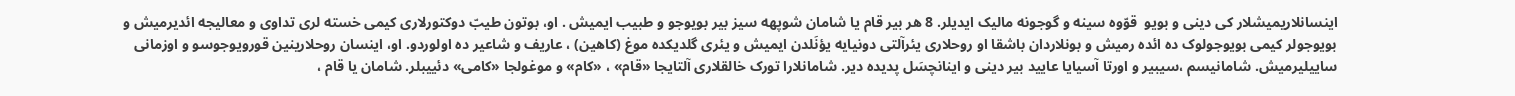اینسانلاریمیشلار کی دینی و بویو  قوّوه سینه و گوجونه مالیک ایدیلر. 8 هر بیر قام یا شامان شوپهه‌ سیز بیر بویوجو و طبیب ایمیش . او، بوتون طیبّ دوکتورلاری کیمی خسته ‌لری تداوی و معالیجه ائدیرمیش و بویوجولر کیمی بویوجولوک ده ائده رمیش و بونلاردان باشقا او روحلاری یئرآلتی دونیایه یؤنَلدن ایمیش و یئری گلدیکده موغ (کاهین) ، عاریف و شاعیر ده اولوردو. او، اینسان روحلارینین قورویوجوسو و اوزمانی ساییلیرمیش. شامانیسم ،سیبیر و اورتا آسیایا عایید بیر دینی و اینانچسَل پدیده ‌دیر. شامانلارا تورک خالقلاری آلتایجا «قام» ، «کام» و موغولجا «کامی» دئییبلر. شامان یا قام ،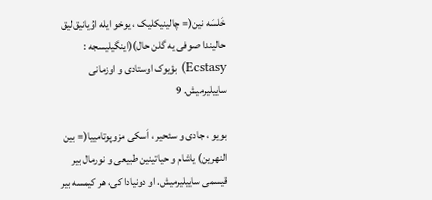خَلسَه‌ نین(= چالینیکلیک ، یوخو ایله اوُیانیق‌لیق حالیندا صوفی یه گلن حال)(اینگیلیسجه : Ecstasy) بؤیوک اوستادی و اوزمانی ساییلیرمیش. 9

بویو ، جادی و سئحیر ، اَسکی مزوپوتامییا(= بین النهرین) یاشام و حیاتینین طبیعی و نورمال بیر قیسمی ساییلیرمیش. او دونیادا کی، هر کیمسه بیر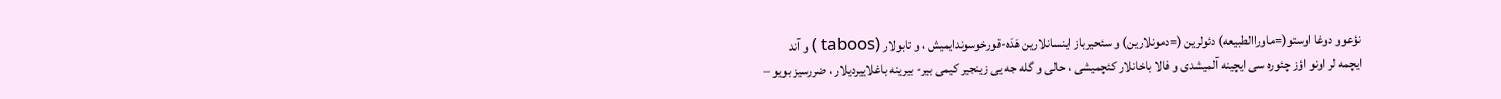نؤعوو دوغا اوستو(=ماوراالطبیعه) دئولرین (=دمونلارین) و سئحیرباز اینسانلارین هَدَه-قورخوسوندایمیش ، و تابولار (taboos ) و آند ایچمه ‌لر اونو اؤز چئوره ‌سی ایچینه آلمیشدی و فالا باخانلار کئچمیشی ، حالی و گله جه یی زینجیر کیمی بیر- بیرینه باغلاییردیلار ، ضررسیز بویو –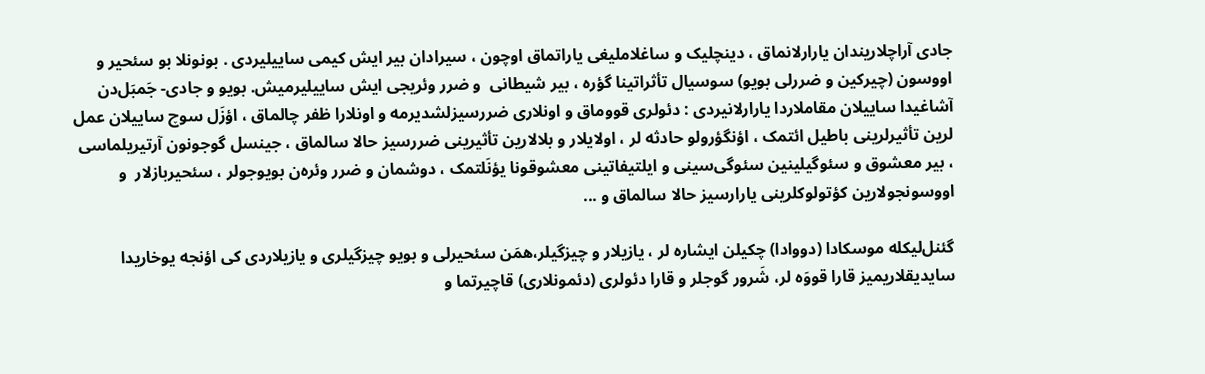جادی آراچلاریندان یارارلانماق ، دینچلیک و ساغلاملیغی یاراتماق اوچون ، سیرادان بیر ایش کیمی ساییلیردی . بونونلا بو سئحیر و اووسون (چیرکین و ضررلی بویو) سوسیال تأثراتینا گؤره ، بیر شیطانی  و ضرر وئریجی ایش ساییلیرمیش. بویو و جادی- جَمبَل‌دن آشاغیدا ساییلان مقاملاردا یارارلانیردی : دئولری قووماق و اونلاری ضررسیزلشدیرمه و اونلارا ظفر چالماق ، اؤزَل سوچ ساییلان عمل لرین تأثیرلرینی باطیل ائتمک ، اؤنگؤرولو حادثه ‌لر ، اولایلار و بلالارین تأثیرینی ضررسیز حالا سالماق ، جینسل گوجونون آرتیریلماسی ، بیر معشوق و سئوگیلینین سئوگی‌سینی و ایلتیفاتینی معشوقونا یؤنَلتمک ، دوشمان و ضرر وئره‌ن بویوجولر ، سئحیربازلار  و اووسونجولارین کؤتولوکلرینی یارارسیز حالا سالماق و ...

گئنل‌لیکله موسکادا (دووادا) چکیلن ایشاره ‌لر ، یازیلار و چیزگیلر،همَن سئحیرلی و بویو چیزگیلری و یازیلاردی کی اؤنجه یوخاریدا سایدیقلاریمیز قارا قووَه ‌لر، شَرور گوجلر و قارا دئولری (دئمونلاری) قاچیرتما و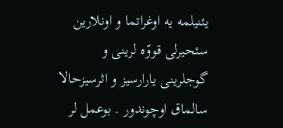یئنیلمه یه اوغراتما و اونلارین سئحیرلی قووّه ‌لرینی و گوجلرینی یارارسیز و اثرسیزحالا سالماق اوچوندور . بوعمل لر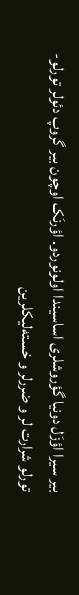بیر سیرا اؤزَل دونیا گؤروشلری اساسیندا اولونوردو. اؤرنَک اوچون بیر گروپ دئولر تورلو- تورلو شرارت لر و ضررلر و خسته‌لیکلرین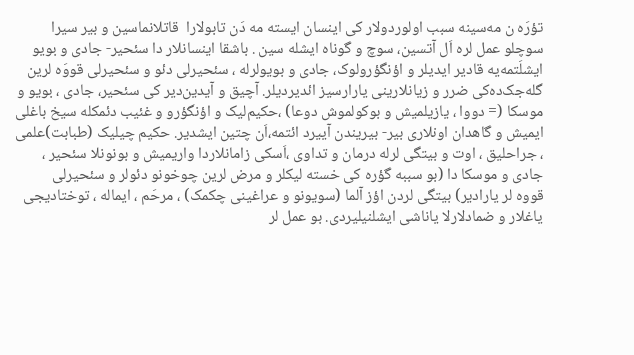تؤرَه‌ ن مه‌سینه سبب اولوردولار کی اینسان ایسته مه دَن تابولارا  قاتلانماسین و بیر سیرا سوچلو عمل لره اَل آتسین، سوچ و گوناه ایشله سین . باشقا اینسانلار دا سئحیر- جادی و بویو ایشلَتمه‌یه قادیر ایدیلر و اؤنگؤرولوک، جادی و بویولرله ، سئحیرلی دئو و سئحیرلی قووَه ‌لرین گله‌جک‌ده‌کی ضرر و زیانلارینی یارارسیز ائدیردیلر. آچیق و آیدین‌دیر کی سئحیر، جادی ، بویو و موسکا (= دووا ، یازیلمیش و بوکولموش دوعا) ،حکیم‌لیک و اؤنگؤرو و غئیب دئمکله سیخ باغلی ایمیش و گاهدان اونلاری بیر- بیریندن آییرد ائتمه،اَن چتین ایشدیر. حکیم چیلیک (طبابت)علمی ، جراحلیق ، اوت و بیتگی لرله درمان و تداوی ،اَسکی زامانلاردا واریمیش و بونونلا سئحیر ، جادی و موسکا دا (بو سببه گؤره کی خسته‌ لیکلر و مرض لرین چوخونو دئولر و سئحیرلی قووه ‌لر یارادیر) بیتگی لردن اؤز آلما (سویونو و عراغینی چکمک) ، مرحَم ، ایماله ، توختادیجی یاغلار و ضمادلارلا یاناشی ایشلنیلیردی. بو عمل لر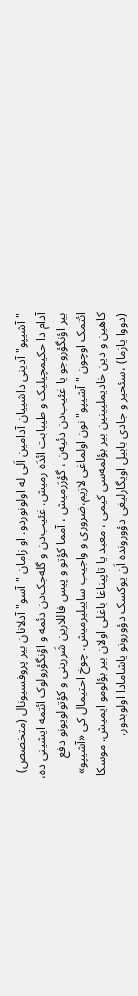"آشیپو" آدینی داشییان آدامین اَلی له اولونوردو. او زامان "آسو" آدلانان بیر پروفسیونال (متخصص) آدام دا حکیمچیلیک و طیبابت ائدَه رمیش. غئیب‌دن و گله‌جک‌دن دئمه و اؤنگؤرولوک ائتمه ایشینی ده، بیر اؤنگؤروجو یا غئیب‌دن دئیه‌ن ، گؤرَرمیش ، آمما کؤتو و پیس فاللارین شَررینی و کؤتولویونو دفع ائتمک اوچون "آشیپو"نون اولماغی لازیم،ضروری و واجیب ساییلیرمیش. چوخ احتیمال کی «آشیپو» کاهین و دین خادیملیینین بیر بؤلمه‌سی کیمی ، معبد یا تاپیناغا باغلی اولان بیر بؤلومو ایمیش. موسکا (دووا یازما) ،سئحیر و جادی بابیل اویگارلیغی دؤورونده اَن یوکسک دؤورونو یاشامادا اولوبدور.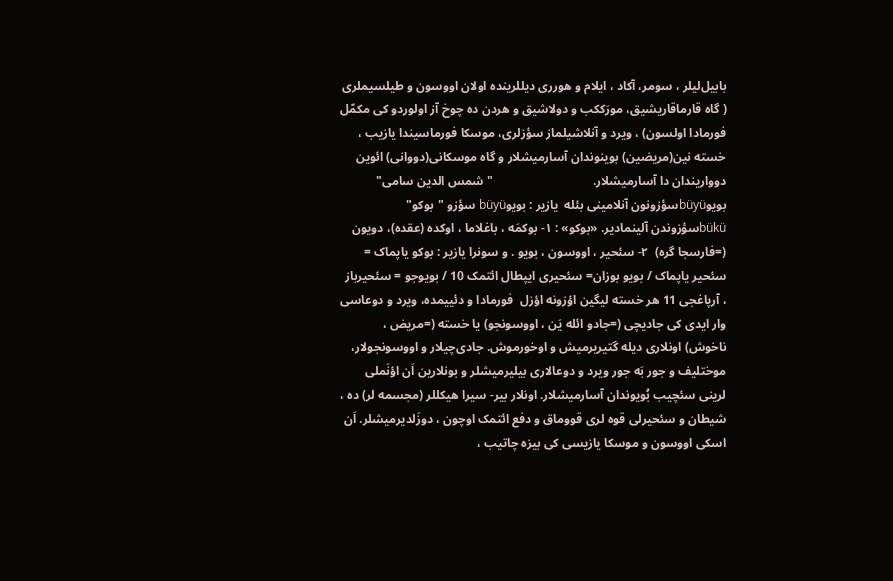بابیل‌لیلر ، سومر، آکاد ، ایلام و هورری دیللرینده اولان اووسون و طیلسیملری ( گاه قارماقاریشیق، مورَککب و دولاشیق و هردن ده چوخ آز اولوردو کی مکمّل فورمادا اولسون) ، ویرد و آنلاشیلماز سؤزلری، موسکا فورماسیندا یازیب ، خسته نین(مریضین) بوینوندان آسارمیشلار و گاه موسکانی(دووانی) ائوین دوواریندان دا آسارمیشلار.                                "شمس الدین سامی" بویوbüyüسؤزونون آنلامینی‌ بئله  یازیر : بویوbüyü سؤزو "بوکو" büküسؤزوندن آلینمادیر. «بوکو» : ۱- بوکمَه ، باغلاما ، اوکده (عقده)، دویون (=فارسجا گره)  ۲- سئحیر ، اووسون ، بویو . و سونرا یازیر : بوکو یاپماک = سئحیر یاپماک / بویو بوزان= سئحیری ایپطال ائتمک 10 / بویوجو = سئحیرباز ، آرپاغجی 11 هر خسته لیگین اؤزونه اؤزل  فورمادا و دئییمده، ویرد و دوعاسی وار ایدی کی جادیچی (=جادو ائله یَن ، اووسونجو) یا خسته (=مریض ، ناخوش) اونلاری دیله گتیریرمیش و اوخورموش. جادی‌چیلار و اووسونجولار، موختلیف و جور بَه جور ویرد و دوعالاری بیلیرمیشلر و بونلارین اَن اؤنَملی لرینی سئچیب بُویوندان آسارمیشلار. اونلار بیر- سیرا هیکللر (مجسمه لر) ده ، شیطان و سئحیرلی قوه ‌لری قووماق و دفع ائتمک اوچون ، دوزَلدیرمیشلر. اَن اسکی اووسون و موسکا یازیسی کی بیزه چاتیب ،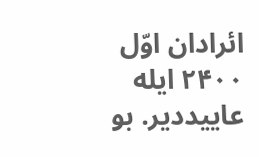ائرادان اوّل  ۲۴۰۰ ایله عایید‌دیر. بو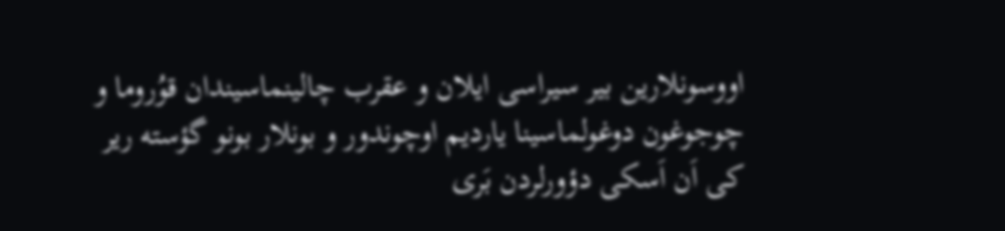اووسونلارین بیر سیراسی ایلان و عقرب چالینماسیندان قوُروما و چوجوغون دوغولماسینا یاردیم اوچوندور و بونلار بونو گؤسته ریر کی اَن اَسکی دؤورلردن بَری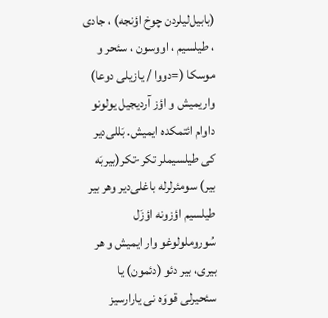(بابیل‌لیلردن چوخ اؤنجه‌) ، جادی ، طیلسیم ، اووسون ، سئحر و موسکا (=دووا / یازیلی دوعا) واریمیش و اؤز آردیجیل یولونو داوام ائتمکده ایمیش. بَللی‌دیر کی طیلسیملر تکر-تکر(بیربَه بیر) سومئرلرله باغلی‌دیر وهر بیر طیلسیم اؤزونه اؤزَل سُوروملولوغو وار ایمیش و هر بیری، بیر دئو (دئمون) یا سئحیرلی قووَه ‌نی یارارسیز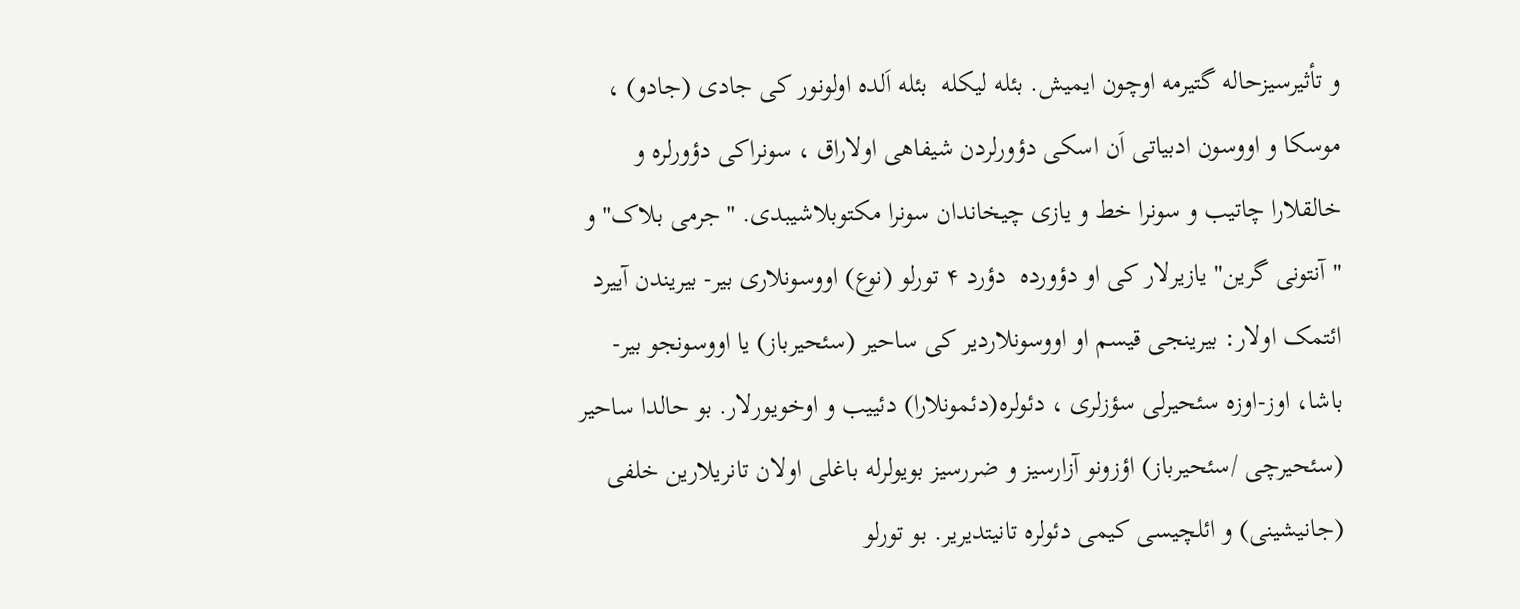و تأثیرسیزحاله گتیرمه اوچون ایمیش. بئله‌ لیکله  بئله اَلده اولونور کی جادی (جادو) ، موسکا و اووسون ادبیاتی اَن اسکی دؤورلردن شیفاهی اولاراق ، سونراکی دؤورلره و خالقلارا چاتیب و سونرا خط و یازی چیخاندان سونرا مکتوبلاشیبدی. "جرمی بلاک" و "آنتونی گرین" یازیرلار کی او دؤورده  دؤرد ۴ تورلو (نوع) اووسونلاری بیر- بیریندن آییرد  ائتمک اولار: بیرینجی قیسم او اووسونلاردیر کی ساحیر (سئحیرباز) یا اووسونجو بیر- باشا، اوز-اوزه سئحیرلی سؤزلری ، دئولره(دئمونلارا) دئییب و اوخویورلار. بو حالدا ساحیر (سئحیرچی /سئحیرباز) اؤزونو آزارسیز و ضررسیز بویولرله باغلی اولان تانریلارین خلفی (جانیشینی) و ائلچیسی کیمی دئولره تانیتدیریر. بو تورلو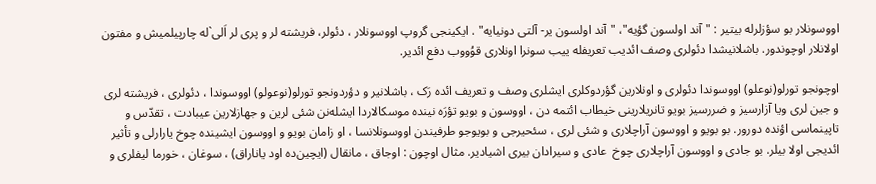اووسونلار بو سؤزلرله بیتیر : "آند اولسون گؤیه"، "آند اولسون یر- آلتی دونیایه" . ایکینجی گروپ اووسونلار ، دئولر، فریشته لر و پری لر اَلی`له چارپیلمیش و مفتون اولانلار اوچوندور. باشلانیشدا دئولری وصف ائدیب تعریفله ‌ییب سونرا اونلاری قوُووب دفع ائدیر.

اوچونجو تورلو(نوعلو) اووسوندا دئولری و اونلارین گؤردوکلری ایشلری وصف و تعریف ائده ‌رَک ، باشلانیر و دؤردونجو تورلو(نوعولو) اووسوندا ، دئولری ، فریشته لری و جین لری ویا آزارسیز و ضررسیز بویو تانریلارینی خیطاب ائتمه ‌دن ، اووسون و بویو تؤرَه ‌نینده موسکالاردا ایشله‌نن شئی لرین و جهازلارین عیبادت ، تقدّس و تاپینماسی اؤنده دورور. بو بویو و اووسون آراچلاری و شئی لری ، سئحیرجی و بویوجو طرفیندن اووسونلانسا ، او زامان بویو و اووسون ایشینده چوخ یارارلی و تأثیر ائدیجی اولا بیلر. بو جادی و اووسون آراچلاری چوخ  عادی و سیرادان بیری اشیادیر. مثال اوچون : اوجاق ، مانقال (ایچین‌ده اود یاناراق) ، سوغان ، خورما لیفلری و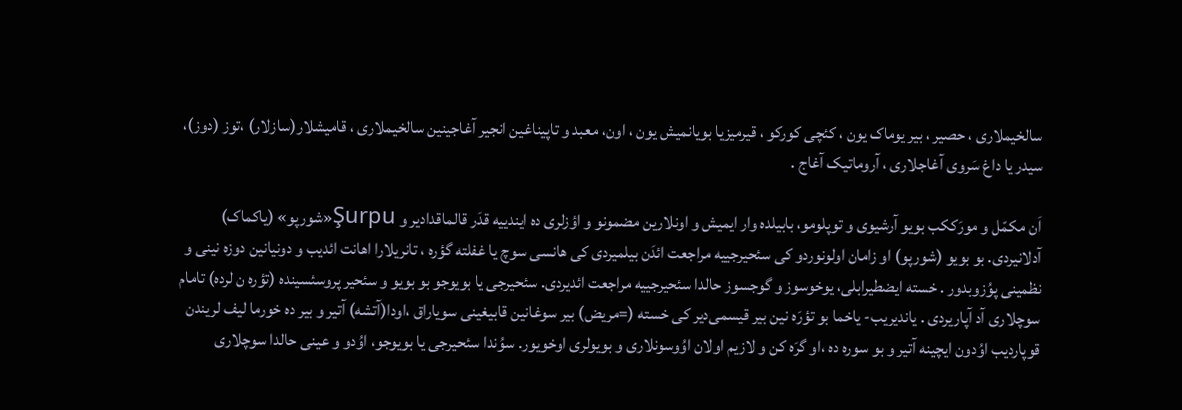سالخیملاری ، حصیر ، بیر یوماک یون ، کئچی کورکو ، قیرمیزیا بویانمیش یون ، اون، معبد و تاپیناغین انجیر آغاجینین سالخیملاری ، قامیشلار(سازلار) ،توز (دوز)، سیدر یا داغ سَروی آغاجلاری ، آروماتیک آغاج .

اَن مکمّل و مورَککب بویو آرشیوی و توپلومو، بابیلده وار ایمیش و اونلارین مضمونو و اؤزلری ده ایندییه قدَر قالماقدادیر و Şurpu«شورپو» (یاکماک) آدلانیردی. بو بویو (شورپو) او زامان اولونوردو کی سئحیرجییه مراجعت ائدَ‌ن بیلمیردی کی هانسی سوچ یا غفلته گؤره ، تانریلارا اهانت ائدیب و دونیانین دوزه‌ نینی و نظمینی پوُزوبدور . خسته ایضطیرابلی، یوخوسوز و گوجسوز حالدا سئحیرجییه مراجعت ائدیردی. سئحیرجی یا بویوجو بو بویو و سئحیر پروسئسینده (تؤره ‌ن لرده) تامام سوچلاری آد آپاریردی . یاندیریب- یاخما بو تؤرَه ‌نین بیر قیسمی‌دیر کی خسته (=مریض) بیر سوغانین قابیغینی سویاراق ،اودا(آتشه) آتیر و بیر ده خورما لیف لریندن قوپاردیب اوُدون ایچینه آتیر و بو سوره‌ ده ،او گرَه کن و لازیم اولان اوُوسونلاری و بویولری اوخویور. سوُندا سئحیرجی یا بویوجو، اوُدو و عینی حالدا سوچلاری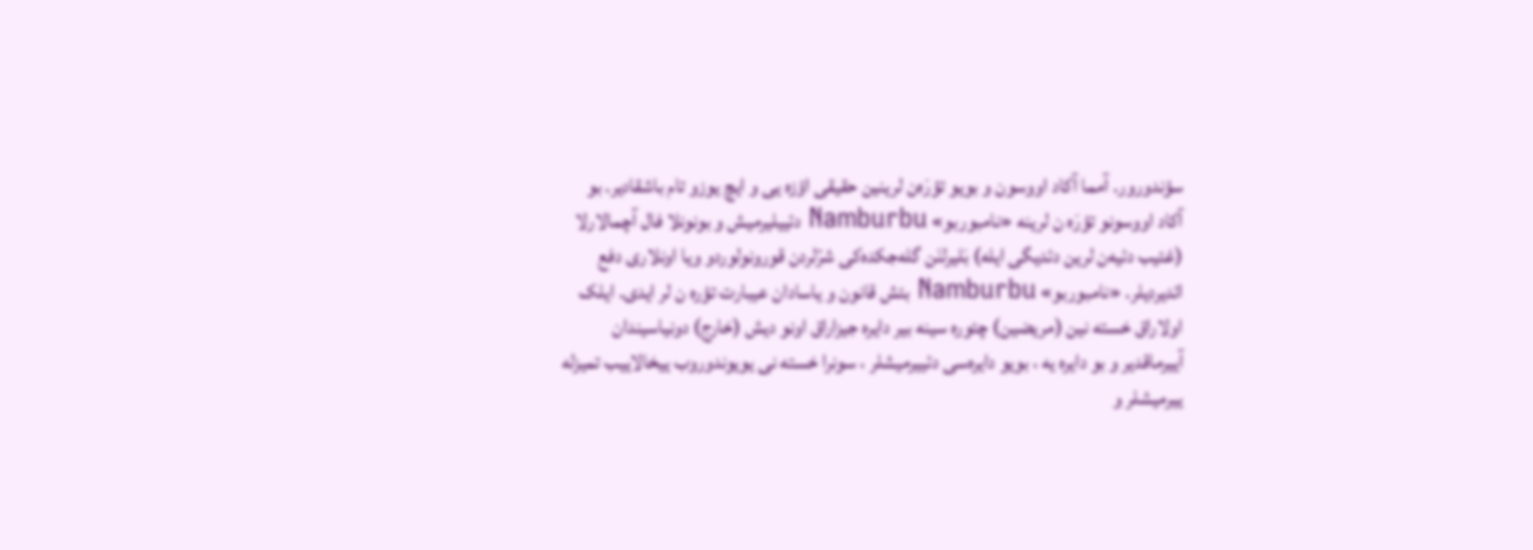سؤندورور. آمما آکاد اووسون و بویو تؤرَه‌ن لرینین حقیقی اؤزه یی و ایچ یوزو تام باشقادیر. بو آکاد اووسونو تؤرَه‌ ن لرینه «نامبوربو» Namburbu دئییلیرمیش و بونونلا فال آچمالارلا (غئیب دئیه‌ن لرین دئدیگی ایله) بَلیرلنَن گله‌جکده‌کی شرّلردن قورونولوردو ویا اونلاری دفع ائدیردیلر. «نامبوربو» Namburbu بئش قانون و یاسادان عیبارت تؤره ن لر ایدی. ایلک اولاراق خسته ‌نین (مریضین) چئوره ‌سینه بیر دایره جیزا‌راق اونو دیش (خارج) دونیاسیندان آییرماقدیر و بو دایره‌ یه ، بویو دایره‌سی دئییرمیشلر ، سونرا خسته ‌نی یویوندوروب ییخالاییب تمیزله ییرمیشلر و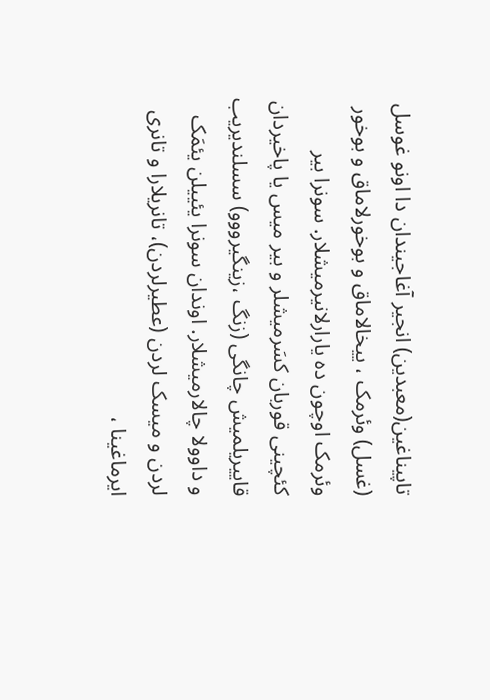تاپیناغین(معبدین) انجیر آغاجیندان دا اونو غوسل (غسل) وئرمک ، ییخالاماق و بوخورلاماق و بوخور وئرمک اوچون ده یارارلانیرمیشلار. سونرا بیر کئچینی قوربان کسَرمیشلر و بیر میس یا پاخیردان قاییریلمیش چانگی (زنگ ،زینگیرووو) سسلندیریب و داوولا چالارمیشلار. اوندان سونرا یئییلن یئمَک لردن و میسک لردن (عطیرلردن)، تانریلارا و تانری ایرماغینا ،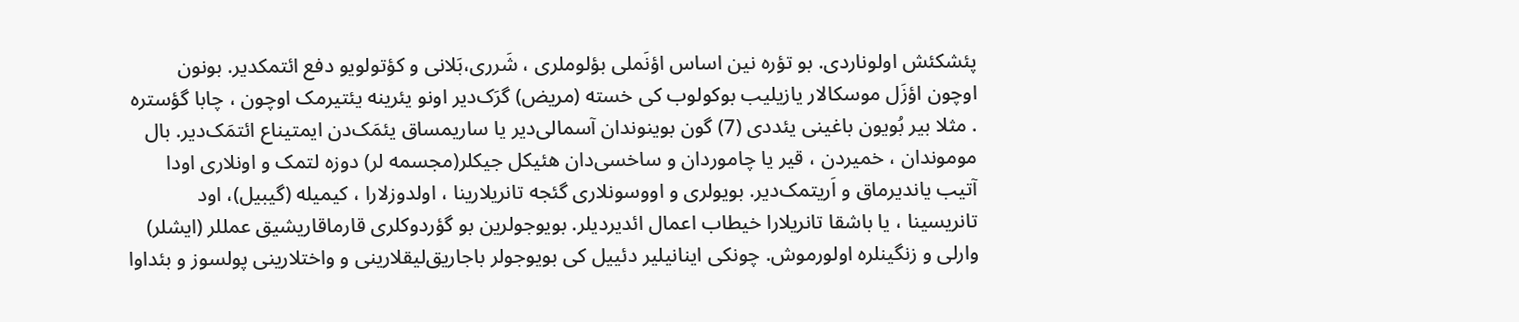پئشکئش اولوناردی. بو تؤره ‌نین اساس اؤنَملی بؤلوملری ، شَرری،بَلانی و کؤتولویو دفع ائتمکدیر. بونون اوچون اؤزَل موسکالار یازیلیب بوکولوب کی خسته (مریض) گرَک‌دیر اونو یئرینه یئتیرمک اوچون ، چابا گؤستره . مثلا بیر بُویون باغینی یئددی (7) گون بوینوندان آسمالی‌دیر یا ساریمساق یئمَک‌دن ایمتیناع ائتمَک‌دیر. بال موموندان ، خمیردن ، قیر یا چاموردان و ساخسی‌دان هئیکل جیکلر(مجسمه لر) دوزه لتمک و اونلاری اودا آتیب یاندیرماق و اَریتمک‌دیر. بویولری و اووسونلاری گئجه تانریلارینا ، اولدوزلارا ، کیمیله (گیبیل)، اود تانریسینا ، یا باشقا تانریلارا خیطاب اعمال ائدیردیلر. بویوجولرین بو گؤردوکلری قارماقاریشیق عمللر (ایشلر) وارلی و زنگینلره اولورموش. چونکی اینانیلیر دئییل کی بویوجولر باجاریق‌لیقلارینی و واختلارینی پولسوز و بئداوا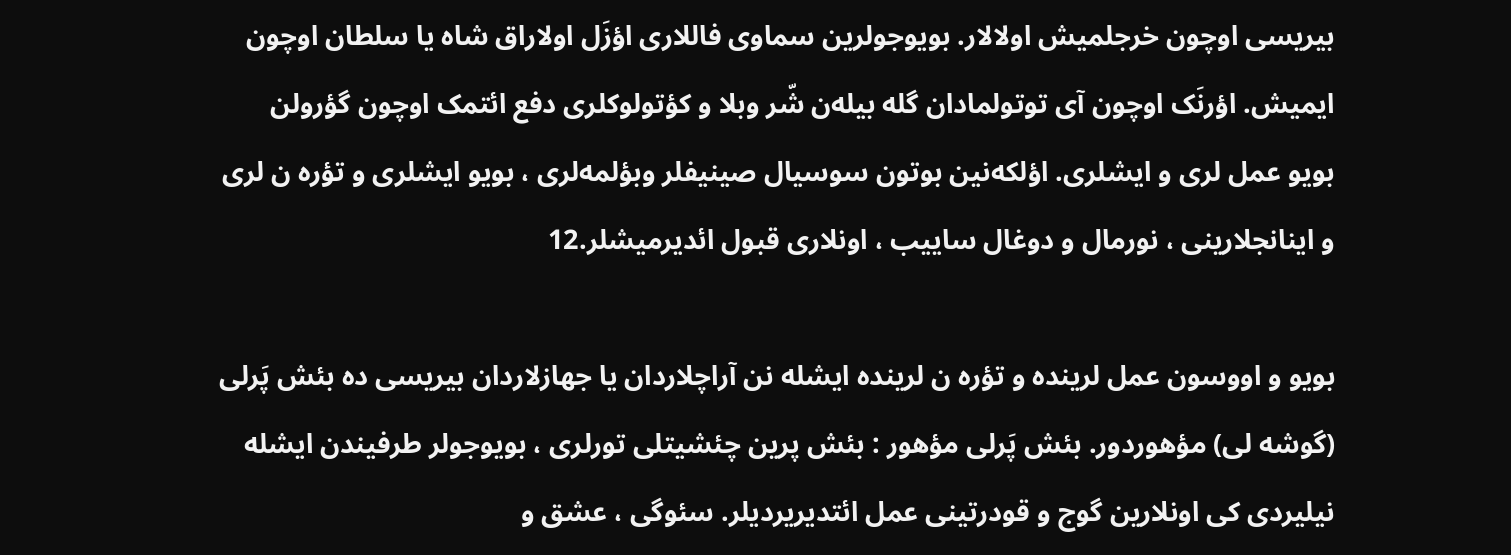بیریسی اوچون خرجلمیش اولالار. بویوجولرین سماوی فاللاری اؤزَل اولاراق شاه یا سلطان اوچون ایمیش. اؤرنَک اوچون آی توتولمادان گله بیله‌ن شّر وبلا و کؤتولوکلری دفع ائتمک اوچون گؤرولن بویو عمل لری و ایشلری. اؤلکه‌نین بوتون سوسیال صینیفلر وبؤلمه‌لری ، بویو ایشلری و تؤره‌ ن لری و اینانجلارینی ، نورمال و دوغال ساییب ، اونلاری قبول ائدیرمیشلر.12

بویو و اووسون عمل لرینده و تؤره‌ ن لرینده ایشله‌ نن آراچلاردان یا جهازلاردان بیریسی ده بئش پَرلی (گوشه ‌لی) مؤهوردور. بئش پَرلی مؤهور : بئش پرین چئشیتلی تورلری ، بویوجولر طرفیندن ایشله نیلیردی کی اونلارین گوج و قودرتینی عمل ائتدیریردیلر. سئوگی ، عشق و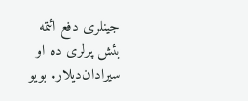جینلری دفع ائتمه  بئش پرلری ده او سیرادان‌دیلار. بویو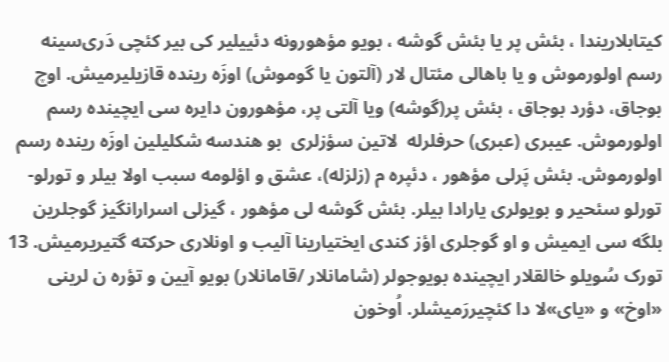کیتابلاریندا ، بئش پر یا بئش گوشه ، بویو مؤهورونه دئییلیر کی بیر کئچی دَری‌سینه رسم اولورموش و یا باهالی مئتال لار (آلتون یا گوموش) اوزَه رینده قازیلیرمیش. اوچ بوجاق، دؤرد بوجاق ، بئش پر(گوشه) ویا آلتی پر، مؤهورون دایره ‌سی ایچینده رسم اولورموش. عیبری (عبری) حرفلرله  لاتین سؤزلری  بو هند‌سه شکلیلین اوزَه رینده رسم اولورموش. بئش پَرلی مؤهور ، دئپره ‌م (زلزله)، عشق و اؤلومه سبب اولا بیلر و تورلو- تورلو سئحیر و بویولری یارادا بیلر. بئش گوشه ‌لی مؤهور ، گیزلی اسرارانگیز گوجلرین بلگه ‌سی ایمیش و او گوجلری اؤز کندی ایختیارینا آلیب و اونلاری حرکته گتیریرمیش. 13 تورک سُویلو خالقلار ایچینده بویوجولر (شامانلار /قامانلار) بویو آیین و تؤره ‌ن لرینی «اوخ» و «یای»لا دا کئچیررَمیشلر. اُوخون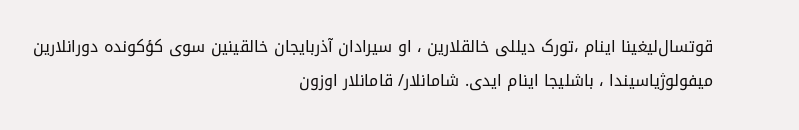قوتسال‌لیغینا اینام ،تورک دیللی خالقلارین ، او سیرادان آذربایجان خالقینین سوی کؤکونده دورانلارین میفولوژیاسیندا ، باشلیجا اینام ایدی. شامانلار/ قامانلار اوزون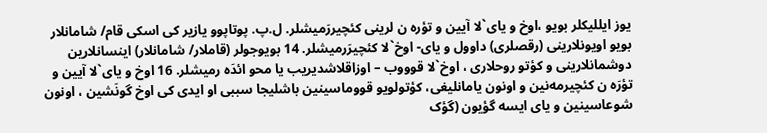یوز ایللیکلر بویو ،اوخ و یای`لا آیین و تؤره‌ ن لرینی کئچیررَمیشلر. ل.پ. پوتاپوو یازیر کی اسکی قام/ شامانلار بویو اویونلارینی (رقصلری) داوول و یای- اوخ`لا کئچیرَرمیشلر. 14 بویوجولر (قاملار/ شامانلار) اینسانلارین دوشمانلارینی و کؤتو روحلاری ، اوخ`لا قوووب – اوزاقلاشدیریب یا محو ائدَه رمیشلر. 16 اوخ و یای`لا آیین و تؤرَه ‌ن کئچیرمه‌نین و اونون یامانلیغی، کؤتولویو قووماسینین باشلیجا سببی او ایدی کی اوخ گونَشین ، اونون شوعاسینین و یای ایسه گؤیون (گؤک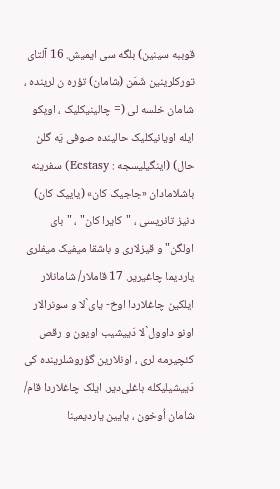قوببه ‌سینین) بلگه‌ سی ایمیش. 16 آلتای تورکلرینین شَمَن (شامان) تؤره‌ ن لرینده ، شامان خلسه ‌لی (= چالینیکلیک ، اویکو ایله اویانیکلیک حالینده صوفی یَه گلن حال) (اینگیلیسجه : Ecstasy) سفرینه باشلامادان «جاجیک کان» (یاییک کان) دنیز تانریسی ، "کایرا کان" ، "بای اولگن" و قیزلاری و باشقا میفیک میفلری یاردیما چاغیریر. 17 قاملار/ شامانلار ایلکین چاغلاردا اوخ- یای`لا و سونرالار اونو داوول`لا دَییشیب اویون و رقص کئچیرمه ‌لری ، اونلارین گؤروشلرینده ‌کی دَییشیلیکله باغلی‌دیر. ایلک چاغلاردا قام/ شامان اُوخون ، یایین یاردیمینا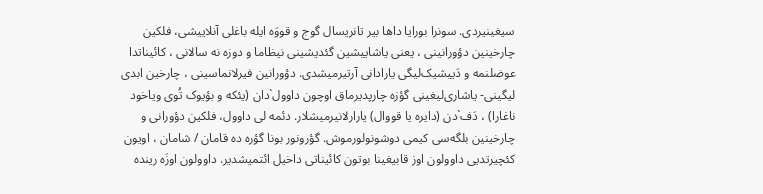سیغینیردی. سونرا بورایا داها بیر تانریسال گوج و قووَه ایله باغلی آنلاییشی، فلکین چارخینین دؤورانینی ، یعنی یاشاییشین گئدیشینی نیظاما و دوزه‌ نه سالانی ، کائیناتدا عوضلنمه و دَییشیک‌لیگی یارادانی آرتیرمیشدی. دؤورانین فیرلانماسینی ، چارخین ابدی لیگینی- یاشاری‌لیغینی گؤزه چارپدیرماق اوچون داوول`دان (یئکه و بؤیوک تُوی ویاخود ناغارا) ، دَف`دن (دایره یا قووال) یارارلانیرمیشلار. دئمه ‌لی داوول، فلکین دؤورانی و چارخینین بلگه‌سی کیمی دوشونولورموش. گؤرونور بونا گؤره ده قامان / شامان ، اویون کئچیرتدیی داوولون اوز قابیغینا بوتون کائیناتی داخیل ائتمیشدیر. داوولون اوزَه رینده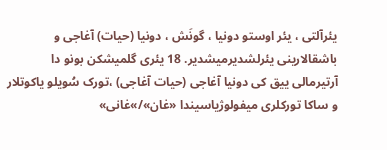یئرآلتی ، یئر اوستو دونیا ، گونَش ، دونیا (حیات) آغاجی و باشقالارینی یئرلشدیرمیشدیر. 18 یئری گلمیشکن بونو دا آرتیرمالی ییق کی دونیا آغاجی (حیات آغاجی) ،تورک سُویلو یاکوتلار و ساکا تورکلری میفولوژیاسیندا «غان»/»غانی»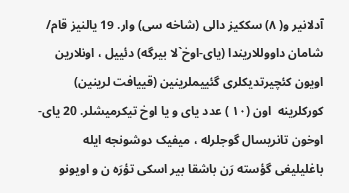آدلانیر و( ۸) سککیز دالی (شاخه سی) وار. 19 یالنیز قام/ شامان داووللاریندا (یای-اوخ`لا بیرگه) دئییل ، اونلارین اویون کئچیرتدیکلری گئییملرینین (قییافت لرینین) کورکلرینه  اون (۱۰ ) عدد یای و یا اوخ تیکرمیشلر. 20 یای-اوخون تانریسال گوجلرله ، میفیک دوشونجه ایله باغلیلیغی گؤسته رَ‌ن باشقا بیر اسکی تؤرَه ‌ن و اویونو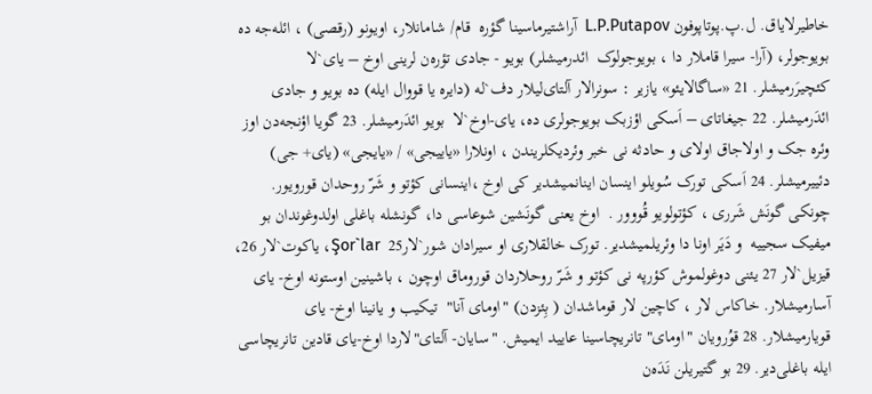خاطیرلایاق. ل.پ.پوتاپوفون L.P.Putapov  آراشتیرماسینا گؤره  قام/ شامانلار، اویونو (رقصی) ، ائله‌جه ده بویوجولر، (آرا- سیرا قاملار دا ، بویوجولوک  ائدرمیشلر) بویو - جادی تؤره‌ن لرینی اوخ – یای`لا کئچیرَرمیشلر. 21 «ساگالایئو» یازیر : سونرالار آلتای‌لیلار دف`له (دایره یا قووال ایله) ده بویو و جادی ائدَرمیشلر. 22 جیغاتای – اَسکی اؤزبک بویوجولری ده، یای-اوخ`لا  بویو ائدَرمیشلر. 23 گویا اؤنجه‌دن اوز وئره ‌جک و اولاجاق اولای و حادثه نی خبر وئردیکلریندن ، اونلارا «یاییجی» / «یایجی» (یای+ جی) دئییرمیشلر. 24 اَسکی تورک سُویلو اینسان اینانمیشدیر کی اوخ ،اینسانی کؤتو و شَرّ روحدان قورویور. چونکی گونَش شَرری ، کؤتولویو قُووور .  اوخ یعنی گونَشین شوعاسی دا، گونشله باغلی اولدوغوندان بو میفیک سجییه  و دَیَر اونا دا وئریلمیشدیر. تورک خالقلاری او سیرادان شور`لارŞor`lar  25، یاکوت`لار 26، قیزیل`لار 27 یئنی دوغولموش کؤرپه ‌نی کؤتو و شَرّ روحلاردان قوروماق اوچون ، باشینین اوستونه اوخ- یای آسارمیشلار. خاکاس لار ، کاچین لار قوماشدان ( بِئزدن) "اومای آنا"  تیکیب و یانینا اوخ- یای قویارمیشلار. 28 قوُرویان "اومای" تانریچاسینا عایید ایمیش. "سایان- آلتای"لاردا اوخ-یای قادین تانریچاسی ایله باغلی‌دیر. 29 بو گتیریلن نَدَه‌ن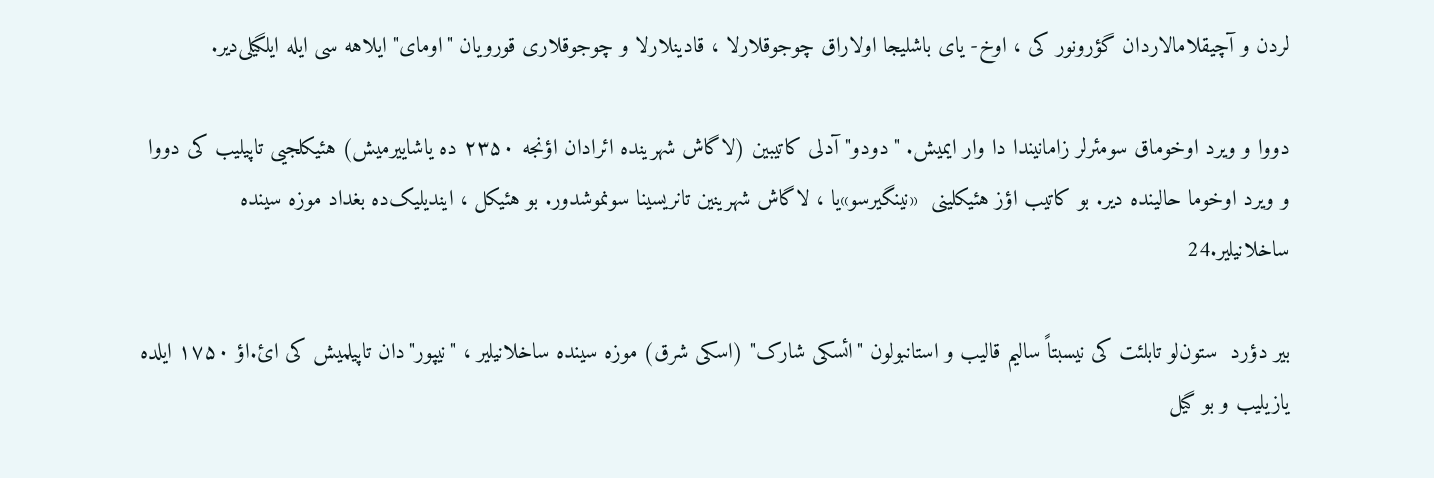لردن و آچیقلامالاردان گؤرونور کی ، اوخ- یای باشلیجا اولاراق چوجوقلارلا ، قادینلارلا و چوجوقلاری قورویان "اومای" ایلاهه ‌سی ایله ایلگیلی‌دیر.

دووا و ویرد اوخوماق سومئرلر زامانیندا دا وار ایمیش. "دودو" آدلی کاتیبین (لاگاش شهرینده ائرادان اؤنجه ۲۳۵۰ ده یاشاییرمیش) هئیکلجیی تاپیلیب کی دووا و ویرد اوخوما حالینده‌ دیر. بو کاتیب اؤز هئیکلینی  «نینگیرسو»یا ، لاگاش شهرینین تانریسینا سونموشدور. بو هئیکل ، ایندیلیک‌ده بغداد موزه سینده ساخلانیلیر.24

بیر دؤرد  ستون‌لو تابلئت کی نیسبتاً سالیم قالیب و استانبولون "ائسکی شارک" (اسکی شرق) موزه سینده ساخلانیلیر ، "نیپور"دان تاپیلمیش کی ائ.اؤ ۱۷۵۰ ایلده یازیلیب و بو گیل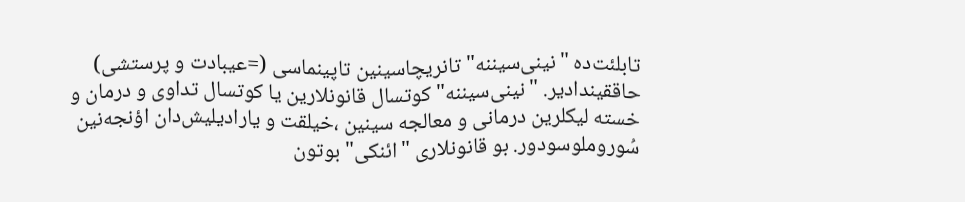تابلئت‌ده "نینی‌سیننه" تانریچاسینین تاپینماسی (=عیبادت و پرستشی) حاققیندادیر. "نینی‌سیننه" کوتسال قانونلارین یا کوتسال تداوی و درمان و خسته ‌لیکلرین درمانی و معالجه سینین ،خیلقت و یارادیلیش‌دان اؤنجه‌نین سُوروملوسودور. بو قانونلاری "ائنکی" بوتون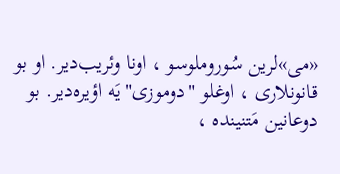«می»لرین سُوروملوسو ، اونا وئریب‌دیر. او بو قانونلاری ، اوغلو "دوموزی"یَه اؤیره‌دیر. بو دوعانین مَتنینده ،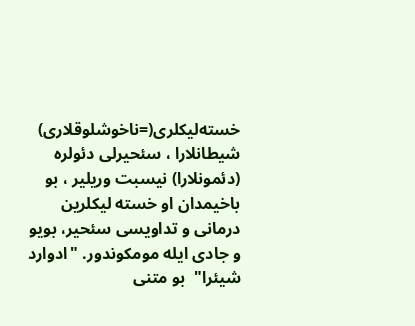خسته‌لیکلری(=ناخوشلوقلاری) شیطانلارا ، سئحیرلی دئولره (دئمونلارا) نیسبت وریلیر ، بو باخیمدان او خسته ‌لیکلرین درمانی و تداویسی سئحیر، بویو و جادی ایله مومکوندور. "ادوارد  شیئرا"  بو متنی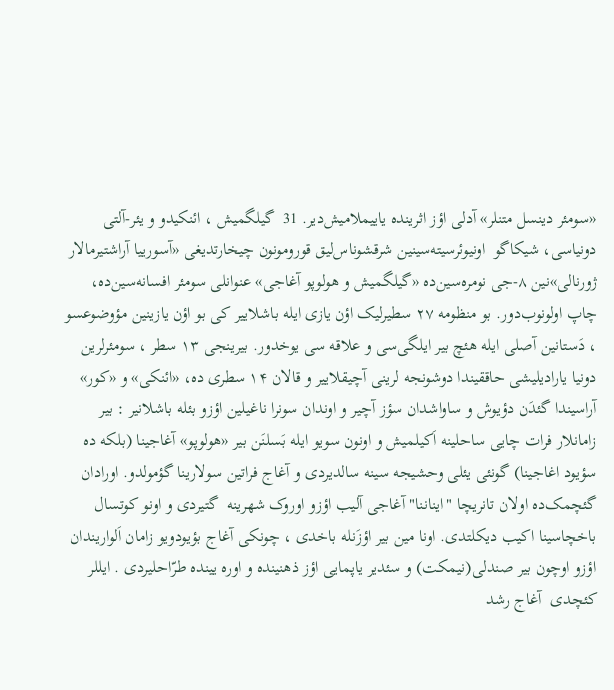«سومئر دینسل متنلر» آدلی اؤز اثرینده یاییملامیش‌دیر. 31  گیلگمیش ، ائنکیدو و یئر-آلتی دونیاسی، شیکاگو  اونیوئرسیته‌سینین شرقشوناس‌لیق قورومونون چیخارتدیغی «آسورییا آراشتیرمالار ژورنالی»نین ۸-جی نومره‌سین‌ده «گیلگمیش و هولوپو آغاجی» عنوانلی سومئر افسانه‌سین‌ده، چاپ اولونوب‌دور. بو منظومه ۲۷ سطیرلیک اؤن یازی ایله باشلاییر کی بو اؤن یازینین مؤوضوعسو ، دَستانین آصلی ایله هئچ بیر ایلگی‌سی و علاقه ‌سی یوخدور. بیرینجی ۱۳ سطر ، سومئرلرین دونیا یارادیلیشی حاققیندا دوشونجه ‌لرینی آچیقلاییر و قالان ۱۴ سطری ده، «ائنکی» و «کور» آراسیندا گئدَن دؤیوش و ساواشدان سؤز آچیر و اوندان سونرا ناغیلین اؤزو بئله باشلانیر : بیر زامانلار فرات چایی ساحلینه اَکیلمیش و اونون سویو ایله بَسلنَن بیر «هولوپو» آغاجینا (بلکه ده  سؤیود اغاجینا) گونئی یئلی وحشیجه سینه سالدیردی و آغاج فراتین سولارینا گؤمولدو. اورادان گئچمک‌ده اولان تانریچا "ایناننا" آغاجی آلیب اؤزو اوروک شهرینه  گتیردی و اونو کوتسال باخچاسینا اکیب دیکلتدی. اونا مین بیر اؤز‌َنله باخدی ، چونکی آغاج بؤیودویو زامان اَلواریندان اؤزو اوچون بیر صندلی(نیمکت) و سئدیر یاپمایی اؤز ذهنینده و اوره یینده طرّاحلیردی . ایللر کئچدی  آغاج رشد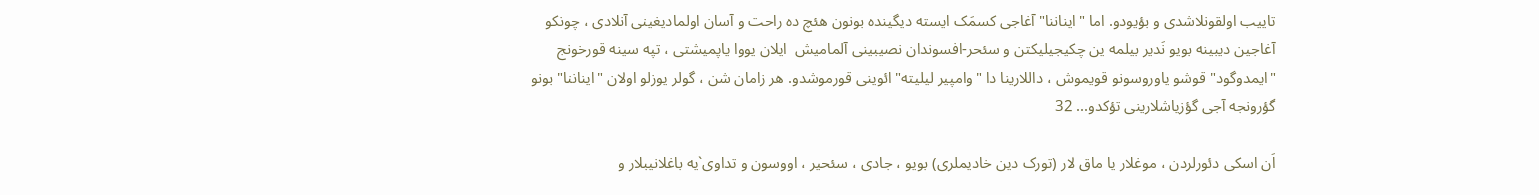تاییب اولقونلاشدی و بؤیودو. اما "ایناننا" آغاجی کسمَک ایسته دیگینده بونون هئچ ده راحت و آسان اولمادیغینی آنلادی ، چونکو آغاجین دیبینه بویو نَدیر بیلمه‌ ین چکیجیلیکتن و سئحر-افسوندان نصیبینی آلمامیش  ایلان یووا یاپمیشتی ، تپه ‌سینه قورخونج "ایمدوگود" قوشو یاوروسونو قویموش ، داللارینا دا "وامپیر لیلیته" ائوینی قورموشدو. هر زامان شن ، گولر یوزلو اولان "ایناننا" بونو گؤرونجه آجی گؤزیاشلارینی تؤکدو... 32

اَن اسکی دئورلردن ، موغلار یا ماق لار (تورک دین خادیملری) بویو ، جادی ، سئحیر ، اووسون و تداوی`یه باغلانیبلار و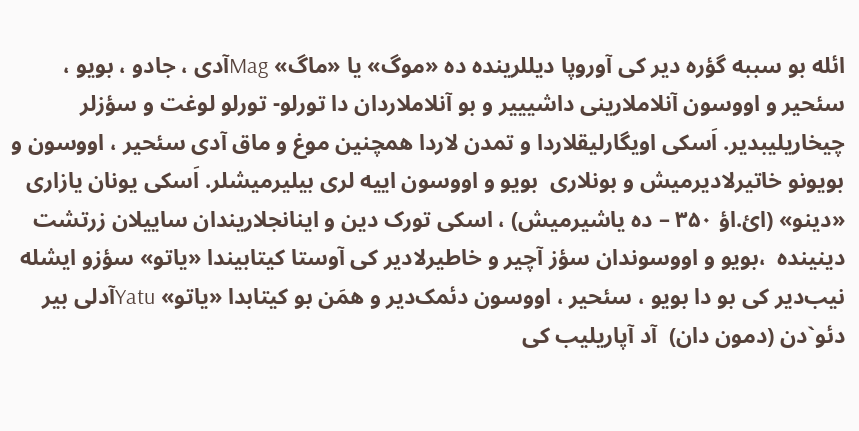ائله بو سببه گؤره ‌دیر کی آوروپا دیللرینده ده «موگ» یا «ماگ» Magآدی ، جادو ، بویو ، سئحیر و اووسون آنلاملارینی داشیییر و بو آنلاملاردان دا تورلو- تورلو لوغت و سؤزلر چیخاریلیبدیر. اَسکی اویگارلیقلاردا و تمدن لاردا همچنین موغ و ماق آدی سئحیر ، اووسون و بویونو خاتیرلادیرمیش و بونلاری  بویو و اووسون اییه ‌لری بیلیرمیشلر. اَسکی یونان یازاری «دینو» (ائ.اؤ ۳۵۰ – ده یاشیرمیش) ، اسکی تورک دین و اینانجلاریندان ساییلان زرتشت دینینده  ،بویو و اووسوندان سؤز آچیر و خاطیرلادیر کی آوستا کیتابیندا «یاتو» سؤزو ایشله نیب‌دیر کی بو دا بویو ، سئحیر ، اووسون دئمک‌دیر و همَن بو کیتابدا «یاتو» Yatuآدلی بیر دئو`دن (دمون دان)  آد آپاریلیب کی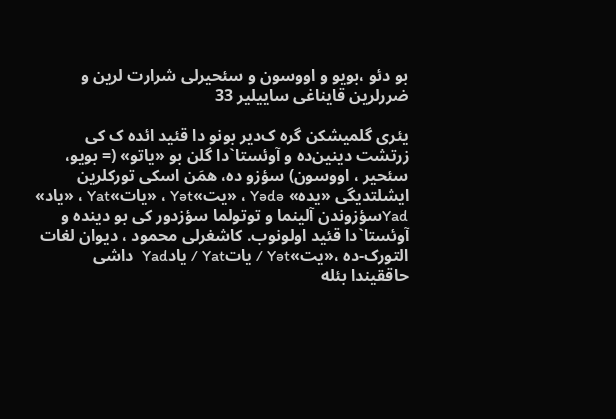بو دئو ،بویو و اووسون و سئحیرلی شرارت لرین و ضررلرین قایناغی ساییلیر 33

یئری گلمیشکن گره ک‌دیر بونو دا قئید ائده ک کی زرتشت دینین‌ده و آوئستا`دا گلن بو «یاتو» (= بویو، سئحیر ، اووسون) سؤزو ده، همَن اسکی تورکلرین ایشلتدیگی «یده» Yədə ، «یت»Yət ، «یات»Yat ، «یاد» Yadسؤزوندن آلینما و توتولما سؤزدور کی بو دینده و آوئستا`دا قئید اولونوب. کاشغرلی محمود ، دیوان لغات التورک-ده ،«یت»Yət / یاتYat / یادYad  داشی حاققیندا بئله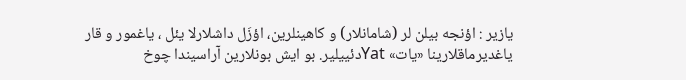یازیر : اؤنجه بیلن لر (شامانلار) و کاهینلرین، اؤزَل داشلارلا یئل ، یاغمور و قار یاغدیرماقلارینا «یات» Yatدئییلیر. بو ایش بونلارین آراسیندا چوخ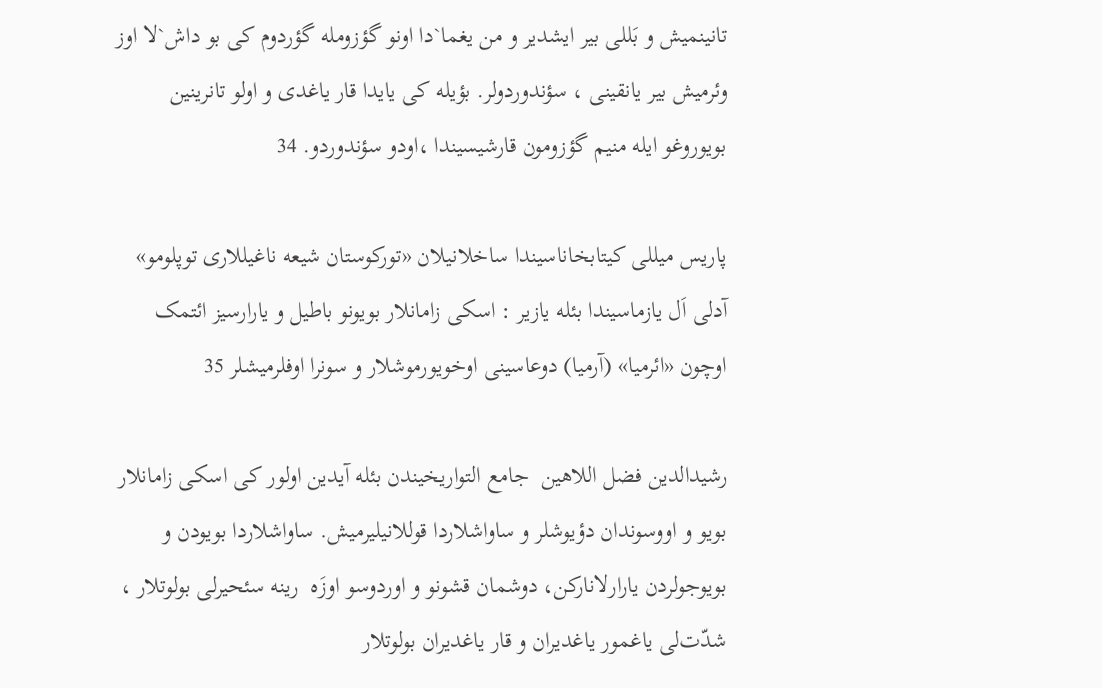تانینمیش و بَللی بیر ایشدیر و من یغما`دا اونو گؤزومله گؤردوم کی بو داش`لا اوز وئرمیش بیر یانقینی ، سؤندوردولر. بؤیله کی یایدا قار یاغدی و اولو تانرینین بویوروغو ایله منیم گؤزومون قارشیسیندا ،اودو سؤندوردو. 34

پاریس میللی کیتابخاناسیندا ساخلانیلان «تورکوستان شیعه ناغیللاری توپلومو» آدلی اَل یازماسیندا بئله یازیر : اسکی زامانلار بویونو باطیل و یارارسیز ائتمک اوچون «ائرمیا» (آرمیا) دوعاسینی اوخویورموشلار و سونرا اوفلرمیشلر 35

رشیدالدین فضل اللاهین  جامع التواریخیندن بئله آیدین اولور کی اسکی زامانلار بویو و اووسوندان دؤیوشلر و ساواشلاردا قوللانیلیرمیش. ساواشلاردا بویودن و بویوجولردن یارارلانارکن، دوشمان قشونو و اوردوسو اوزَه  رینه سئحیرلی بولوتلار ، شدّت‌لی یاغمور یاغدیران و قار یاغدیران بولوتلار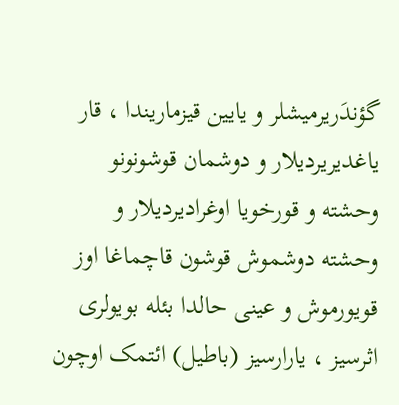گؤندَریرمیشلر و یایین قیزماریندا ، قار یاغدیریردیلار و دوشمان قوشونونو وحشته و قورخویا اوغرادیردیلار و وحشته دوشموش قوشون قاچماغا اوز قویورموش و عینی حالدا بئله بویولری اثرسیز ، یارارسیز (باطیل) ائتمک اوچون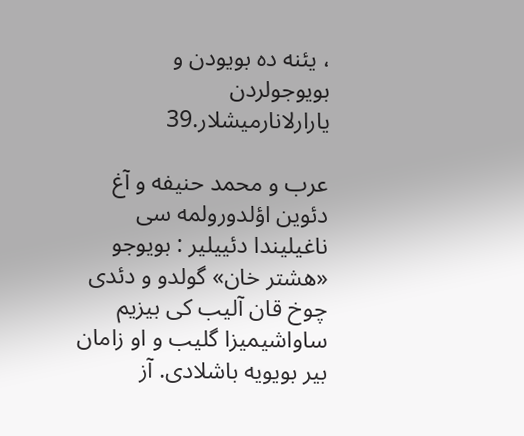، یئنه ده بویودن و بویوجولردن یارارلانارمیشلار.39

عرب و محمد حنیفه و آغ دئوین اؤلدورولمه ‌سی ناغیلیندا دئییلیر : بویوجو «هشتر خان» گولدو و دئدی چوخ قان آلیب کی بیزیم ساواشیمیزا گلیب و او زامان بیر بویویه باشلادی. آز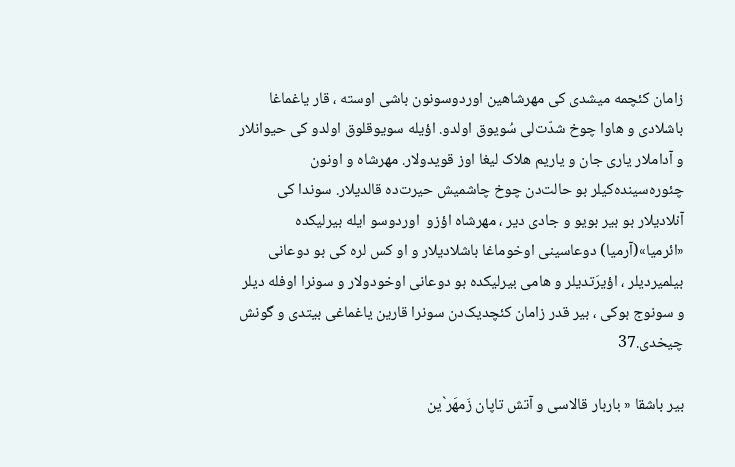زامان کئچمه میشدی کی مهرشاهین اوردوسونون باشی اوسته ، قار یاغماغا باشلادی و هاوا چوخ شدّت‌لی سُویوق اولدو. اؤیله سویوقلوق اولدو کی حیوانلار و آداملار یاری جان و یاریم هلاک لیغا اوز قویدولار. مهرشاه و اونون چئوره‌سینده‌کیلر بو حالت‌دن چوخ چاشمیش حیرت‌ده قالدیلار. سوندا کی آنلادیلار بو بیر بویو و جادی دیر ، مهرشاه اؤزو  اوردوسو ایله بیرلیکده «ائرمیا»(آرمیا) دوعاسینی اوخوماغا باشلادیلار و او کس لره کی بو دوعانی بیلمیردیلر ، اؤیرَتدیلر و هامی بیرلیکده بو دوعانی اوخودولار و سونرا اوفله دیلر و سونوج بوکی ، بیر قدر زامان کئچدیک‌دن سونرا قارین یاغماغی بیتدی و گونش چیخدی.37

بیر باشقا « باربار قالاسی و آتش تاپان زَمهَر`ین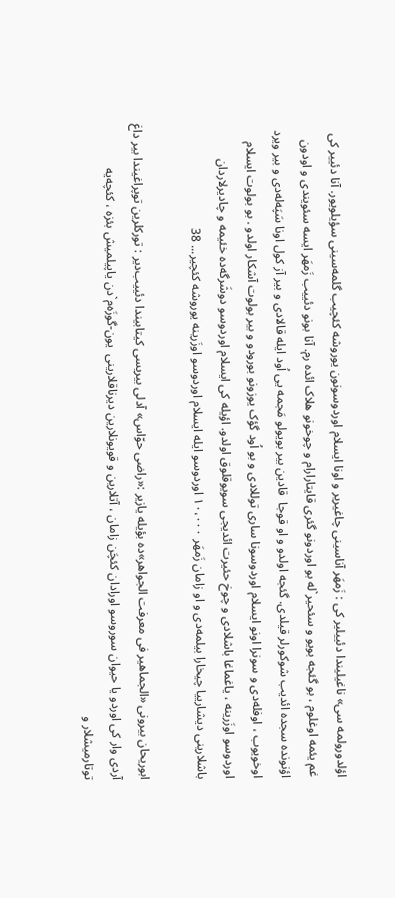اؤلدورولمه ‌سی» ناغیلیندا دئییلیر کی : زَمهَر آناسینی چاغیریر و اونا ایسلام اوردوسونون یوروشه کئچیب گلمه‌سینی سؤیلویور. آنا دئییر کی غم یئمه اوغلوم ، بو گئجه بویو و سئحیر`له بو اوردونو گئری قایتارارام و چوخونو هلاک ائده ر‌م. آنا بونو دئییب زَمهَر ایسه سئویندی و اودون اؤنونده سجده ائدیب شوکورلر قیلدی. گئجه اولدو و او قوجا  قادین بیر بویولو مَجمه یی اُود ایله قالادی و بیر آز کول اونا سَپَه‌له‌دی و بیر ویرد اوخویوب ، اوفله‌دی و سونرا اونو ایسلام اوردوسونا ساری توللادی و بو اُود گؤک یوزونو بورودو و بیر بولوت آشکار اولدو . بو بولوت ایسلام اوردوسو اوزَرینه ، یاغماغا باشلادی و چوخ حئیرت ائدیجی سویوقلوق اولدو. اؤیله کی ایسلام اوردوسو دوشَرگه‌ده خئیمه و چادیرلاردان باشلارینی دیشارییا چیخارا بیلمه‌دی و او زامان زَمهَر ۱۰،۰۰۰ اوردوسو ایله ایسلام اوردوسو اوزَرینه یوروشه کئچیر... 38

ابوریحان بیرونی «الجماهیر فی معرفت الجواهر»ده بؤیله یازیر :«راضی حوّاس» آدلی بیریسی کیتابیندا دئییب‌دیر : تورکلرین توپراغیندا بیر داغ آردی وار کی اوردو یا حیوان سوروسو اورادان کئچَن زامان ، آتلارین و قویونلارین دیرناقلارینی  یون-گوزَه‌م`دن یاپیلمیش بئزه ، کئچه‌یه توتارمیشلار و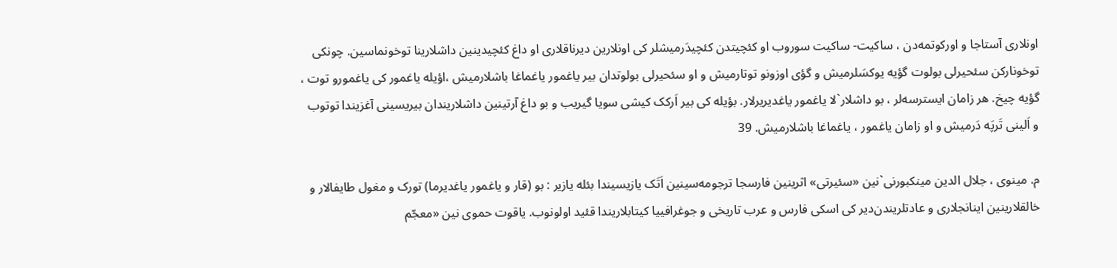اونلاری آستاجا و اورکوتمه‌دن ، ساکیت- ساکیت سوروب او کئچیتدن کئچیدَرمیشلر کی اونلارین دیرناقلاری او داغ کئچیدینین داشلارینا توخونماسین. چونکی توخونارکن سئحیرلی بولوت گؤیه یوکسَلرمیش و گؤی اوزونو توتارمیش و او سئحیرلی بولوتدان بیر یاغمور یاغماغا باشلارمیش ،اؤیله یاغمور کی یاغمورو توت ، گؤیه چیخ. هر زامان ایسترسه‌لر ، بو داشلار`لا یاغمور یاغدیریرلار. بؤیله کی بیر اَرکک کیشی سویا گیریب و بو داغ آرتینین داشلاریندان بیریسینی آغزیندا توتوب و اَلینی تَرپَه دَرمیش و او زامان یاغمور ، یاغماغا باشلارمیش. 39

م. مینوی ، جلال الدین مینکبورنی`نین «سئیرتی» اثرینین فارسجا ترجومه‌سینین اَتَک یازیسیندا بئله یازیر : بو (قار و یاغمور یاغدیرما) تورک و مغول طایفالار و خالقلارینین اینانجلاری و عادتلریندن‌دیر کی اسکی فارس و عرب تاریخی و جوغرافییا کیتابلاریندا قئید اولونوب. یاقوت حموی نین «معجّم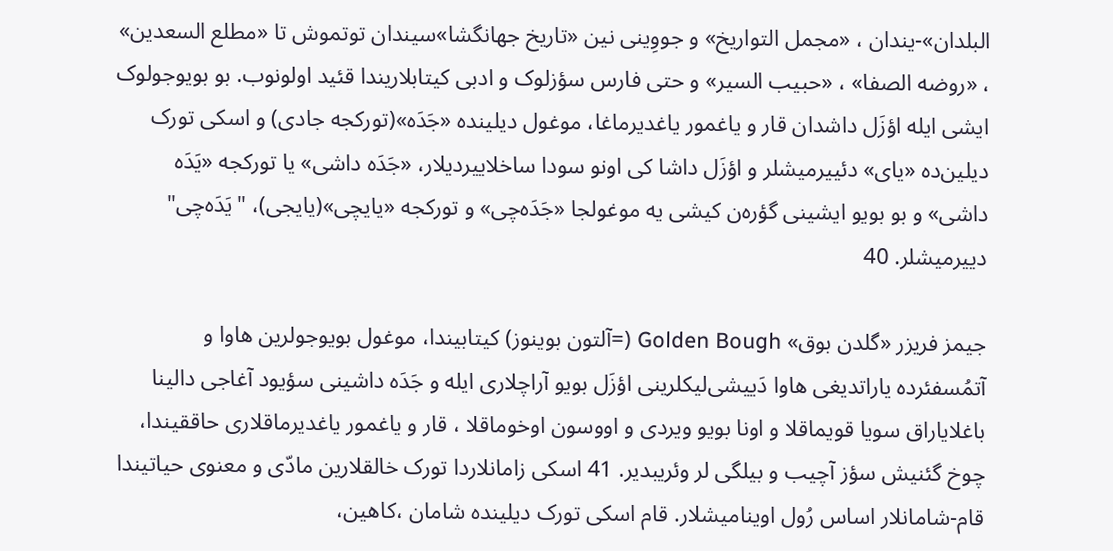البلدان»-یندان ، «مجمل التواریخ» و جووِینی نین «تاریخ جهانگشا»سیندان توتموش تا «مطلع السعدین» ، «روضه الصفا» ، «حبیب السیر» و حتی فارس سؤزلوک و ادبی کیتابلاریندا قئید اولونوب. بو بویوجولوک ایشی ایله اؤزَل داشدان قار و یاغمور یاغدیرماغا، موغول دیلینده «جَدَه»(تورکجه جادی) و اسکی تورک دیلین‌ده «یای» دئییرمیشلر و اؤزَل داشا کی اونو سودا ساخلاییردیلار، «جَدَه داشی» یا تورکجه «یَدَه داشی» و بو بویو ایشینی گؤره‌ن کیشی یه موغولجا «جَدَه‌چی» و تورکجه «یایچی»(یایجی)، "یَدَه‌چی" دییرمیشلر. 40

جیمز فریزر «گلدن بوق» Golden Bough (=آلتون بوینوز) کیتابیندا، موغول بویوجولرین هاوا و آتمُسفئرده یاراتدیغی هاوا دَییشی‌لیکلرینی اؤزَل بویو آراچلاری ایله و جَدَه داشینی سؤیود آغاجی دالینا باغلایاراق سویا قویماقلا و اونا بویو ویردی و اووسون اوخوماقلا ، قار و یاغمور یاغدیرماقلاری حاققیندا، چوخ گئنیش سؤز آچیب و بیلگی لر وئریبدیر. 41 اسکی زامانلاردا تورک خالقلارین مادّی و معنوی حیاتیندا قام-شامانلار اساس رُول اوینامیشلار. قام اسکی تورک دیلینده شامان ،کاهین،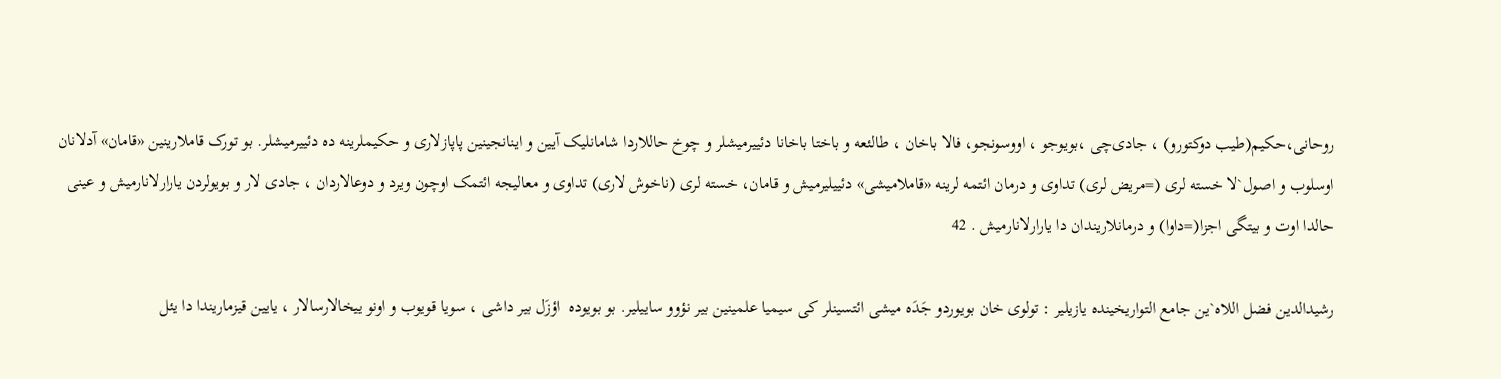روحانی،حکیم(طیب دوکتورو) ، جادی‌چی ،بویوجو ، اووسونجو، فالا باخان ، طالئعه و باختا باخانا دئییرمیشلر و چوخ حاللاردا شامانلیک آیین و اینانجینین پاپازلاری و حکیملرینه ده دئییرمیشلر. بو تورک قاملارینین «قامان» آدلانان اوسلوب و اصول`لا خسته لری (=مریض لری) تداوی و درمان ائتمه ‌لرینه «قاملامیشی» دئییلیرمیش و قامان، خسته لری (ناخوش لاری) تداوی و معالیجه ائتمک اوچون ویرد و دوعالاردان ، جادی لار و بویولردن یارارلانارمیش و عینی حالدا اوت و بیتگی اجزا(=داوا) و درمانلاریندان دا یارارلانارمیش . 42

رشیدالدین فضل اللاه`ین جامع التواریخینده یازیلیر : تولوی خان بویوردو جَدَه میشی ائتسینلر کی سیمیا علمینین بیر نؤوو ساییلیر. بو بویوده  اؤزَل بیر داشی ، سویا قویوب و اونو ییخالارسالار ، یایین قیزماریندا دا یئل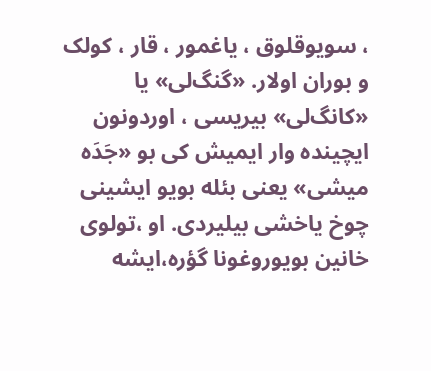، سویوقلوق ، یاغمور ، قار ، کولک و بوران اولار. «گنگ‌لی» یا «کانگ‌لی» بیریسی ، اوردونون ایچینده وار ایمیش کی بو «جَدَه میشی» یعنی بئله بویو ایشینی چوخ یاخشی بیلیردی. او ،تولوی خانین بویوروغونا گؤره،ایشه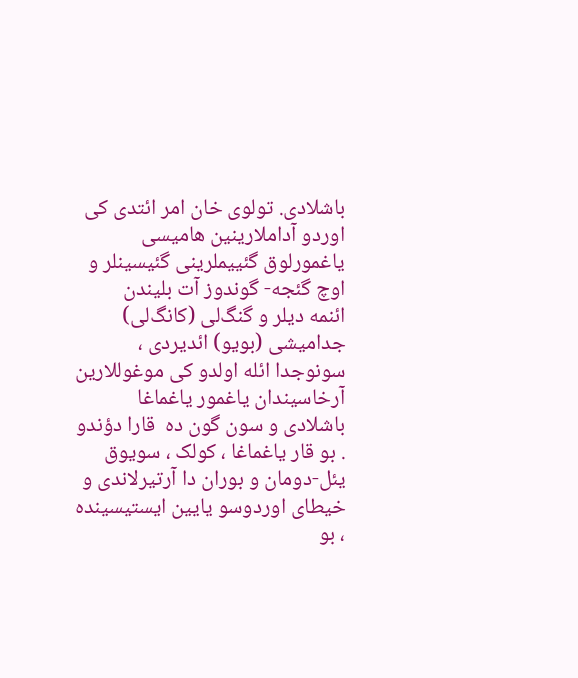باشلادی. تولوی خان امر ائتدی کی اوردو آداملارینین هامیسی یاغمورلوق گئییملرینی گئیسینلر و اوچ گئجه- گوندوز آت بلیندن ائنمه ‌دیلر و گنگ‌لی (کانگ‌لی) جدامیشی (بویو) ائدیردی ، سونوجدا ائله اولدو کی موغوللارین آرخاسیندان یاغمور یاغماغا باشلادی و سون گون‌ ده  قارا دؤندو . بو قار یاغماغا ، کولک ، سویوق یئل-دومان و بوران دا آرتیرلاندی و خیطای اوردوسو یایین ایستیسینده ، بو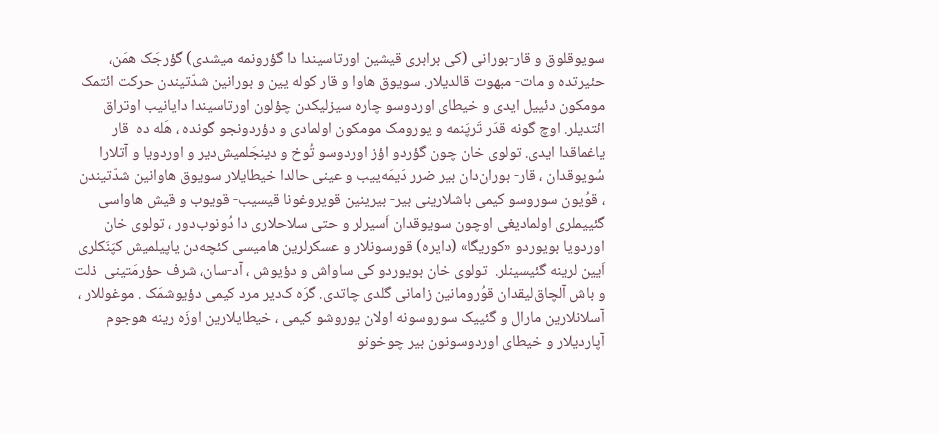سویوقلوق و قار-بورانی (کی برابری قیشین اورتاسیندا دا گؤرونمه میشدی) گؤرجَک همَن، حئیرتده و مات- مبهوت قالدیلار. سویوق هاوا و قار کوله یین و بورانین شدّتیندن حرکت ائتمک مومکون دئییل ایدی و خیطای اوردوسو چاره ‌سیزلیکدن چؤلون اورتاسیندا دایانیب اوتراق ائتدیلر. اوچ گونه قدَر تَرپَنمه و یورومک مومکون اولمادی و دؤردونجو گونده ، هَله ده  قار یاغماقدا ایدی. تولوی خان چون گؤردو اؤز اوردوسو تُوخ و دینجَلمیش‌دیر و اوردویا و آتلارا  سُویوقدان ، قار- بوران‌دان بیر ضرر دَیمَه‌ییب و عینی حالدا خیطایلار سویوق هاوانین شدّتیندن ، قوُیون سوروسو کیمی باشلارینی بیر- بیرینین قویروغونا قیسیب- قویوب و قیش هاواسی گئییملری اولمادیغی اوچون سویوقدان اَسیرلر و حتی سلاحلاری دا دُونوب‌دور ، تولوی خان اوردویا بویوردو «کوریگا» (دایره) قورسونلار و عسکرلرین هامیسی کئچه‌دن یاپیلمیش کپَنَکلری اَیین لرینه گئیسینلر.  تولوی خان بویوردو کی ساواش و دؤیوش ، آد-سان، شرف حؤرمَتینی  ذلت و باش آلچاق‌لیقدان قوُرومانین زامانی گلدی چاتدی. گرَه ک‌دیر مرد کیمی دؤیوشمَک . موغوللار ، آسلانلارین مارال و گئییک سوروسونه اولان یوروشو کیمی ، خیطایلارین اوزَه رینه هوجوم آپاردیلار و خیطای اوردوسونون بیر چوخونو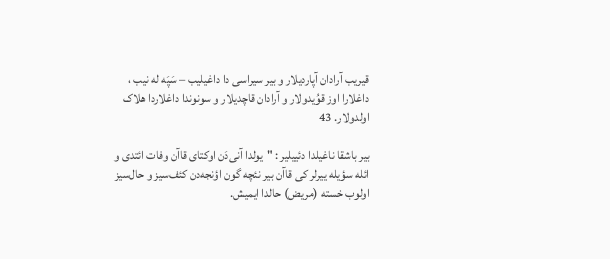قیریب آرادان آپاردیلار و بیر سیراسی دا داغیلیب – سَپَه له نیب ، داغلارا اوز قوُیدولار و آرادان قاچدیلار و سونوندا داغلاردا هلاک اولدولار. 43

بیر باشقا ناغیلدا دئییلیر : "یولدا آنی‌دَن اوکتای قاآن وفات ائتدی و ائله سؤیله ییرلر کی قاآن بیر نئچه گون اؤنجه‌دن کئف‌سیز و حال‌سیز اولوب خسته (مریض) حالدا ایمیش.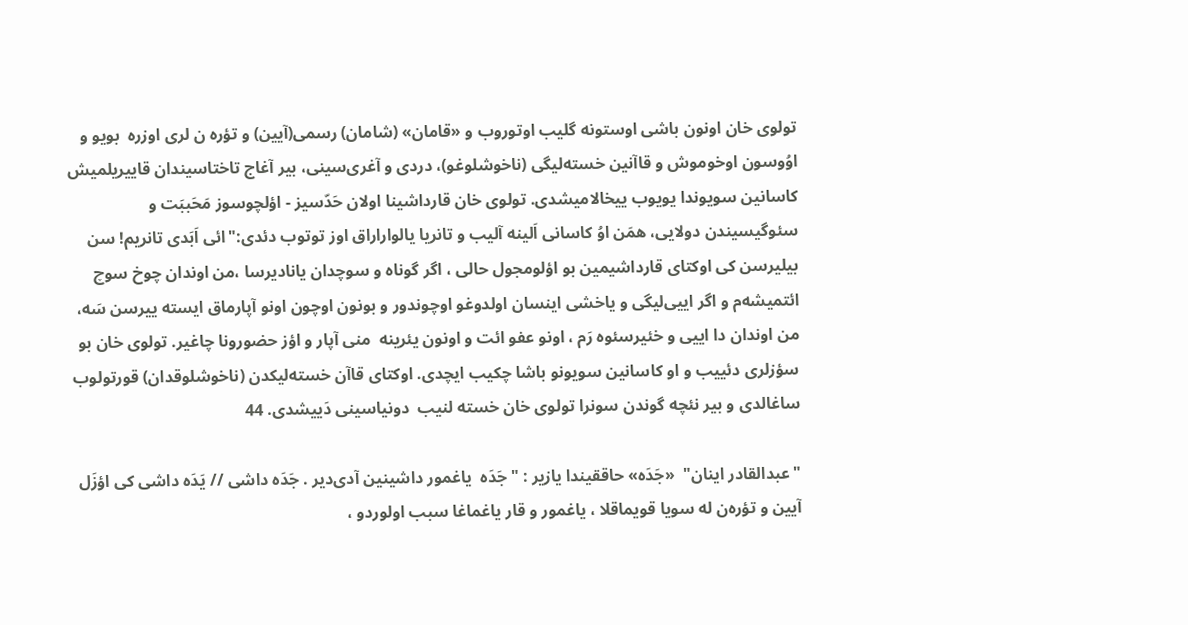تولوی خان اونون باشی اوستونه گلیب اوتوروب و «قامان» (شامان) رسمی(آیین) و تؤره ‌ن لری اوزره  بویو و اوُوسون اوخوموش و قاآنین خسته‌لیگی (ناخوشلوغو)، دردی و آغری‌سینی، بیر آغاج تاختاسیندان قاییریلمیش کاسانین سویوندا یویوب ییخالامیشدی. تولوی خان قارداشینا اولان حَدّسیز - اؤلچوسوز مَحَببَت و سئوگیسیندن دولایی، همَن اوُ کاسانی اَلینه آلیب و تانریا یالواراراق اوز توتوب دئدی:"ائی اَبَدی تانریم! سن بیلیرسن کی اوکتای قارداشیمین بو اؤلومجول حالی ، اگر گوناه و سوچدان یانادیرسا ،من اوندان چوخ سوچ ائتمیشه‌م و اگر اییی‌لیگی و یاخشی اینسان اولدوغو اوچوندور و بونون اوچون اونو آپارماق ایسته ییرسن سَه، من اوندان دا اییی و خئیرسئوه رَ‌م ، اونو عفو ائت و اونون یئرینه  منی آپار و اؤز حضورونا چاغیر. تولوی خان بو سؤزلری دئییب و او کاسانین سویونو باشا چکیب ایچدی. اوکتای قاآن خسته‌لیکدن (ناخوشلوقدان) قورتولوب ساغالدی و بیر نئچه گوندن سونرا تولوی خان خسته لنیب  دونیاسینی دَییشدی. 44

"عبدالقادر اینان"  «جَدَه» حاققیندا یازیر : "جَدَه  یاغمور داشینین آدی‌دیر . جَدَه داشی // یَدَه داشی کی اؤزَل آیین و تؤره‌ن له سویا قویماقلا ، یاغمور و قار یاغماغا سبب اولوردو ،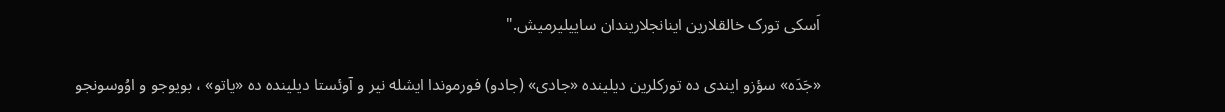اَسکی تورک خالقلارین اینانجلاریندان ساییلیرمیش."

«جَدَه» سؤزو ایندی ده تورکلرین دیلینده «جادی» (جادو) فورموندا ایشله نیر و آوئستا دیلینده ده «یاتو» ، بویوجو و اوُوسونجو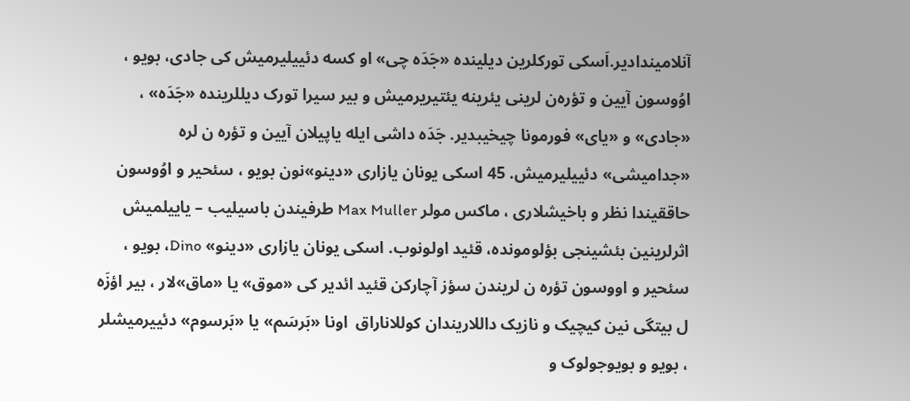آنلامیندادیر.اَسکی تورکلرین دیلینده «جَدَه ‌چی» او کسه دئییلیرمیش کی جادی، بویو ، اوُوسون آیین و تؤره‌ن لرینی یئرینه یئتیریرمیش و بیر سیرا تورک دیللرینده «جَدَه» ، «جادی» و «یای» فورمونا چیخیبدیر. جَدَه داشی ایله یاپیلان آیین و تؤره‌ ن لره «جدامیشی» دئییلیرمیش. 45 اسکی یونان یازاری «دینو»نون بویو ، سئحیر و اوُوسون حاققیندا نظر و باخیشلاری ، ماکس مولر Max Muller طرفیندن باسیلیب – یاییلمیش اثرلرینین بئشینجی بؤلومونده، قئید اولونوب. اسکی یونان یازاری «دینو» Dino، بویو ، سئحیر و اووسون تؤره‌ ن لریندن سؤز آچارکن قئید ائدیر کی «موق» یا «ماق»لار ، بیر اؤزَه ل بیتگی نین کیچیک و نازیک داللاریندان کوللاناراق  اونا «بَرسَم» یا «بَرسوم» دئییرمیشلر ، بویو و بویوجولوک و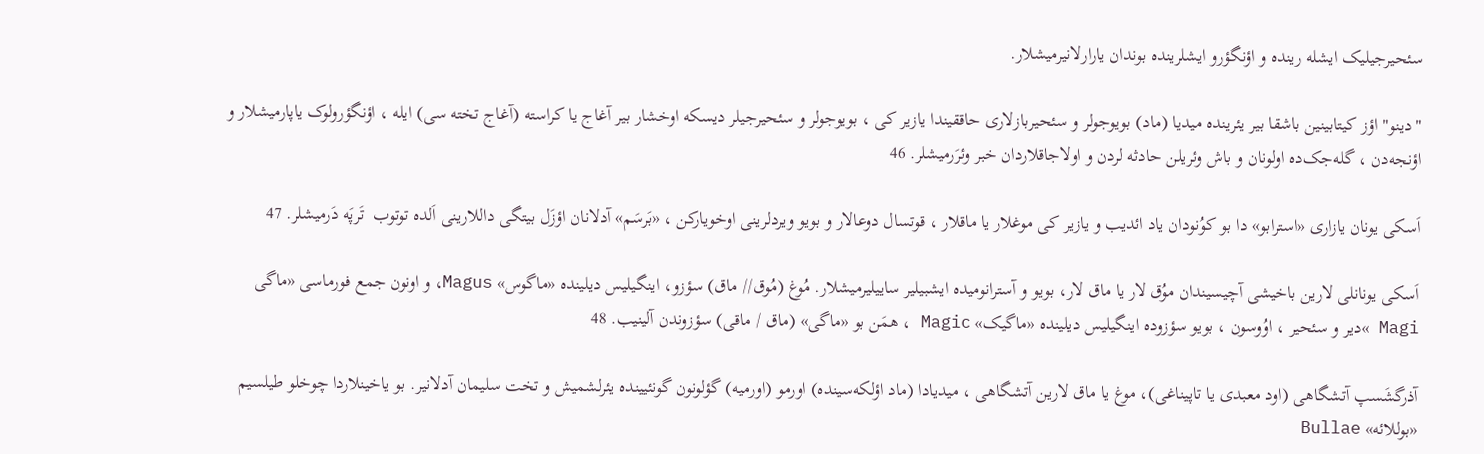سئحیرجیلیک ایشله رینده و اؤنگؤرو ایشلرینده بوندان یارارلانیرمیشلار.

"دینو" اؤز کیتابینین باشقا بیر یئرینده میدیا (ماد) بویوجولر و سئحیربازلاری حاققیندا یازیر کی ، بویوجولر و سئحیرجیلر دیسکه اوخشار بیر آغاج یا کراسته (آغاج تخته سی) ایله ، اؤنگؤرولوک یاپارمیشلار و اؤنجه‌دن ، گله‌جک‌ده اولونان و باش وئریلن حادثه ‌لردن و اولاجاقلاردان خبر وئرَرمیشلر. 46

اَسکی یونان یازاری «استرابو» دا بو کوُنودان یاد ائدیب و یازیر کی موغلار یا ماقلار ، قوتسال دوعالار و بویو ویردلرینی اوخویارکن ، «بَرسَم» آدلانان اؤزَل بیتگی داللارینی اَلده توتوب  تَرپَه دَرمیشلر. 47

اَسکی یونانلی لارین باخیشی آچیسیندان موُق لار یا ماق لار، بویو و آسترانومیده ایشبیلیر ساییلیرمیشلار. مُوغ (مُوق// ماق) سؤزو، اینگیلیس دیلینده «ماگوس» Magus، و اونون جمع فورماسی «ماگی Magi »دیر و سئحیر ، اوُوسون ، بویو سؤزوده اینگیلیس دیلینده «ماگیک» Magic ، همَن بو «ماگی» (ماق / ماقی) سؤزوندن آلینیب. 48

آذرگشَسپ آتشگاهی (اود معبدی یا تاپیناغی)، موغ یا ماق لارین آتشگاهی ، میدیادا (ماد اؤلکه‌سینده) اورمو (اورمیه) گؤلونون گونئیینده یئرلشمیش و تخت سلیمان آدلانیر. بو یاخینلاردا چوخلو طیلسیم «بوللائه» Bullae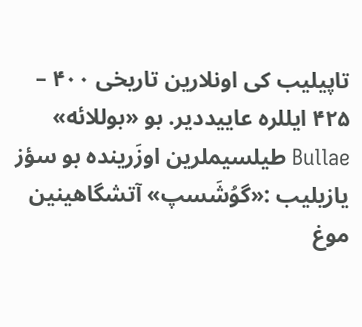تاپیلیب کی اونلارین تاریخی ۴۰۰ – ۴۲۵ ایللره عاییددیر. بو «بوللائه» Bullae طیلسیملرین اوزَرینده بو سؤز یازیلیب :«گوُشَسپ» آتشگاهینین موغ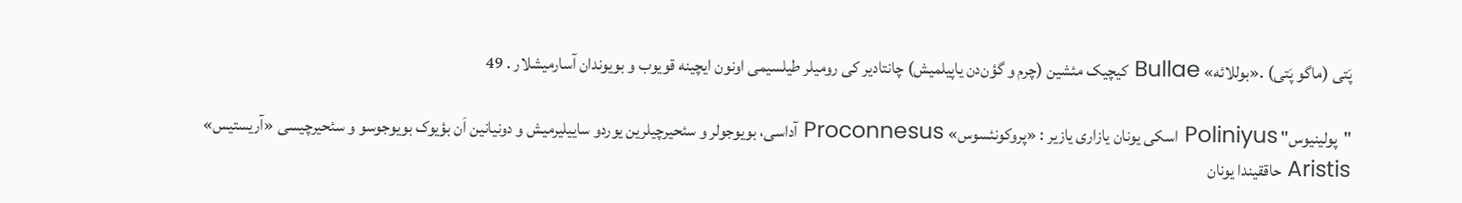پَتی (ماگو پَتی) .«بوللائه» Bullae کیچیک مئشین (چرم و گؤن‌دن یاپیلمیش) چانتادیر کی رومیلر طیلسیمی اونون ایچینه قویوب و بویوندان آسارمیشلار . 49

"پولینیوس" Poliniyus اسکی یونان یازاری یازیر : «پروکونئسوس» Proconnesus آداسی، بویوجولر و سئحیرچیلرین یوردو ساییلیرمیش و دونیانین اَن بؤیوک بویوجوسو و سئحیرچیسی «آریستیس» Aristis حاققیندا یونان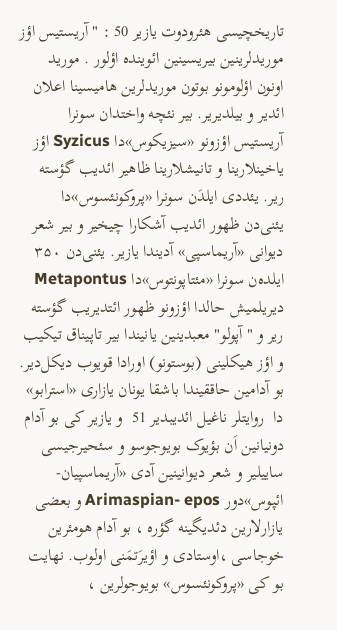تاریخچیسی هئرودوت یازیر 50 : "آریستیس اؤز موریدلرینین بیریسینین ائوینده اؤلور . مورید اونون اؤلومونو بوتون موریدلرین هامیسینا اعلان ائدیر و بیلدیریر. بیر نئچه واختدان سونرا آریستیس اؤزونو «سیزیکوس»دا Syzicus اؤز یاخینلارینا و تانیشلارینا ظاهیر ائدیب گؤسته ریر. یئددی ایلدَ‌ن سونرا «پروکونئسوس»دا یئنی‌دن ظهور ائدیب آشکارا چیخیر و بیر شعر دیوانی «آریماسپی» آدیندا یازیر. یئنی‌دن ۳۵۰ ایلده‌ن سونرا «مئتاپونتوس»دا Metapontus دیریلمیش حالدا اؤزونو ظهور ائتدیریب گؤسته ریر و "آپولو" معبدینین یانیندا بیر تاپیناق تیکیب و اؤز هیکلینی (بوستونو) اورادا قویوب دیکل‌دیر. بو آدامین حاققیندا باشقا یونان یازاری «استرابو» دا  روایتلر ناغیل ائدیبدیر 51  و یازیر کی بو آدام دونیانین اَن بؤیوک بویوجوسو و سئحیرجیسی ساییلیر و شعر دیوانینین آدی «آریماسپیان- ائپوس»دور Arimaspian- epos و بعضی یازارلارین دئدیگینه گؤره ، بو آدام هومئرین خوجاسی ،اوستادی و اؤیرَتمَنی اولوب. نهایت بو کی «پروکونئسوس» بویوجولرین ،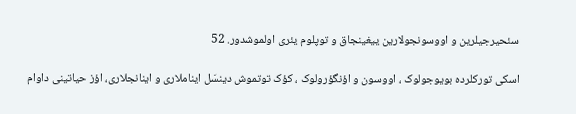سئحیرجیلرین و اووسونجولارین ییغینجاق و توپلوم یئری اولموشدور. 52

اسکی تورکلرده بویوجولوک ، اووسون و اؤنگؤرولوک ، کؤک توتموش دینسَل ایناملاری و اینانجلاری، اؤز حیاتینی داوام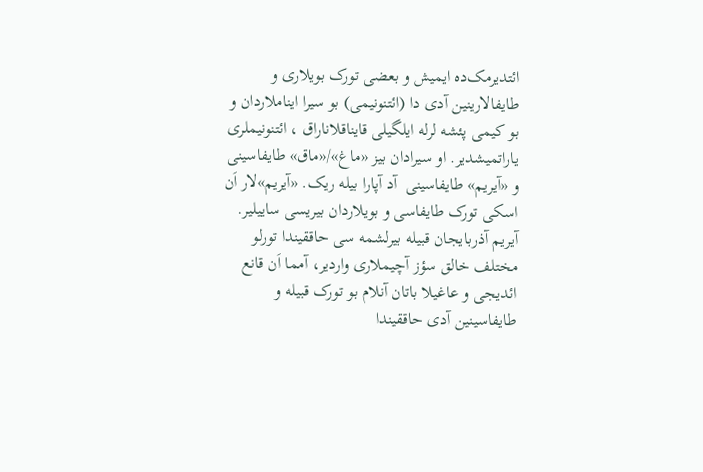ائتدیرمک‌ده ایمیش و بعضی تورک بویلاری و طایفالارینین آدی دا (ائتنونیمی) بو سیرا ایناملاردان و بو کیمی پئشه ‌لرله ایلگیلی قایناقلاناراق ، ائتنونیملری یاراتمیشدیر. او سیرادان بیز «ماغ»/«ماق» طایفاسینی و «آیریم» طایفاسینی  آد آپارا بیله ریک. «آیریم»لار اَن اسکی تورک طایفاسی و بویلاردان بیریسی ساییلیر. آیریم آذربایجان قبیله بیرلشمه ‌سی حاققیندا تورلو مختلف خالق سؤز آچیملاری واردیر، آمما اَن قانع ائدیجی و عاغیلا باتان آنلام بو تورک قبیله و طایفاسینین آدی حاققیندا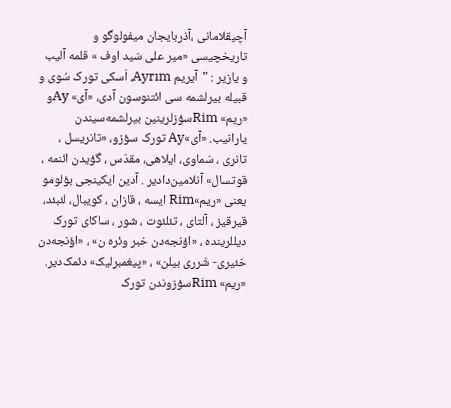آچیقلامانی ،آذربایجان میفولوگو و تاریخچیسی «میر علی سّید اوف » قلمه آلیب و یازیر : "آیریم Ayrım، اَسکی تورک سُوی و قبیله بیرلشمه ‌سی ائتنوسون آدی، «آی» Ayو «ریم» Rimسؤزلرینین بیرلشمه‌سیندن یارانیب. «آی»Ay تورک سؤزو، «تانریسل ، تانری ، سَماوی، ایلاهی، مقدّس ، گؤیدن ائنمه ، قوتسال» آنلامین‌دادیر . آدین ایکینجی بؤلومو یعنی «ریم»Rim ایسه ، قازان ، کویبال، لئبئد، قیرقیز ، آلتای ، تئلئوت ، شور ، ساکای تورک دیللرینده ، «اؤنجه‌دن خبر وئره ‌ن» ، «اؤنجه‌دن خئیری- شَرری بیلن» ، «پیغمبرلیک» دئمک‌دیر. «ریم» Rimسؤزوندن تورک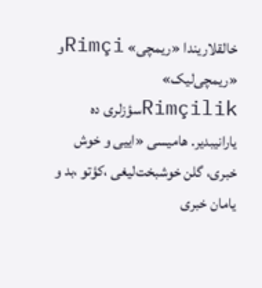خالقلاریندا «ریمچی» Rimçiو «ریمچی‌لیک» Rimçilikسؤزلری ده یارانیبدیر. هامیسی «اییی و خوش خبری، گلن خوشبخت‌لیغی ،کؤتو ،بد و یامان خبری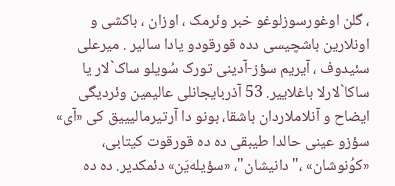، گلن اوغورسوزلوغو خبر وئرمک ، اوزان ، باکشی و اونلارین باشچیسی دده قورقودو یادا سالیر . میرعلی سئیدوف ، آیریم سؤز-آدینی تورک سُویلو ساک`لار یا ساکا`لارلا باغلاییر. 53 آذربایجانلی عالیمین وئردیگی ایضاح و آنلاملاردان باشقا، بونو دا آرتیرمالیییق کی «آی» سؤزو عینی حالدا طیبقی ده ده قورقوت کیتابی،  «کوُنوشان» ،"دانیشان"، «سؤیله‌یَن» دئمکدیر. ده ده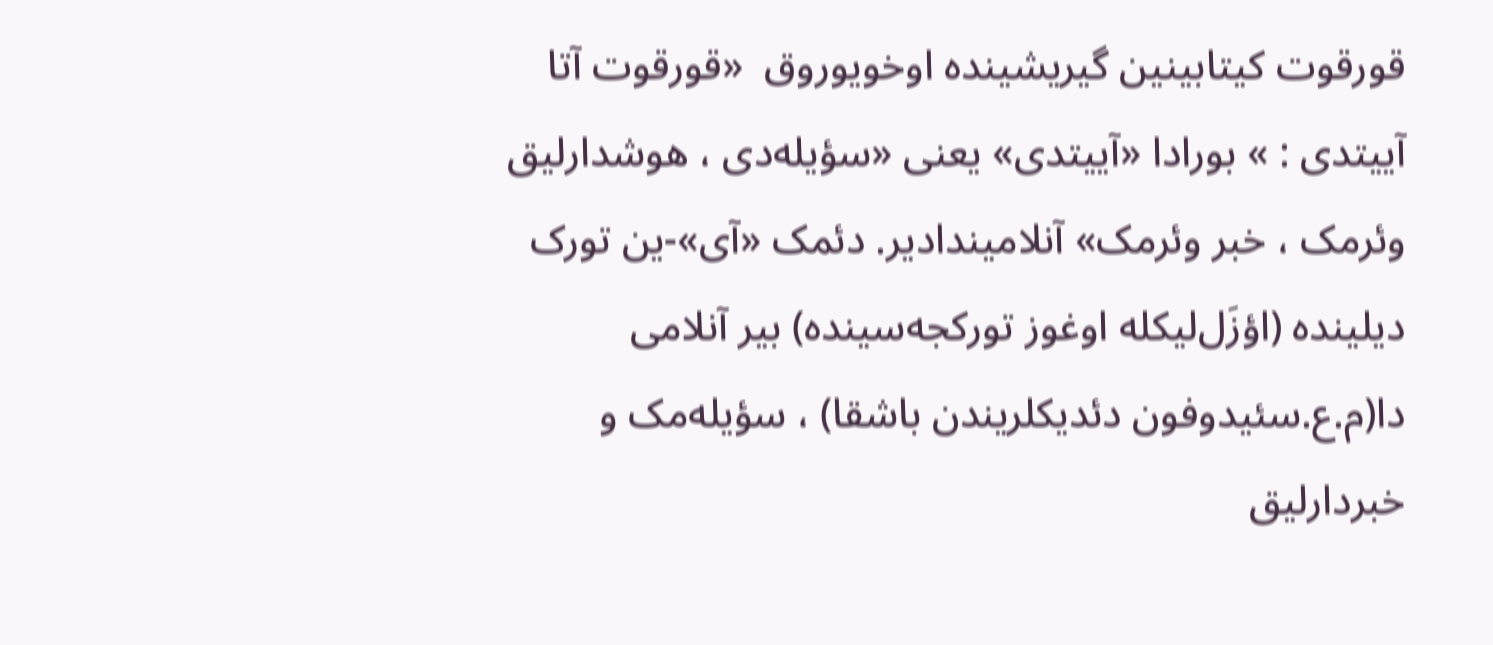قورقوت کیتابینین گیریشینده اوخویوروق  «قورقوت آتا آییتدی : » بورادا «آییتدی» یعنی «سؤیله‌دی ، هوشدارلیق وئرمک ، خبر وئرمک» آنلامیندادیر. دئمک «آی»-ین تورک دیلینده (اؤزَل‌لیکله اوغوز تورکجه‌سینده) بیر آنلامی دا(م.ع.سئیدوفون دئدیکلریندن باشقا) ، سؤیله‌مک و خبردارلیق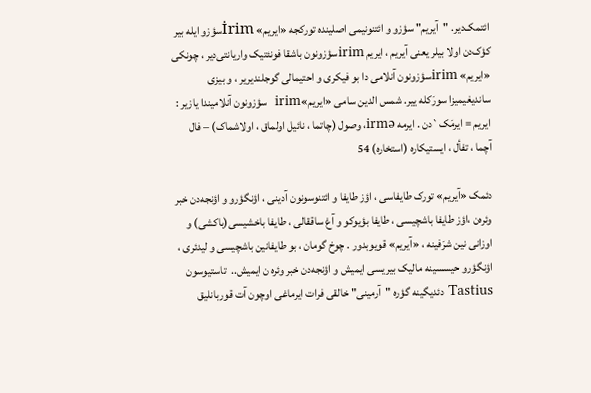ائتمک‌دیر. "آیریم" سؤزو و ائتنونیمی اصلینده تورکجه «ایریم» İrimسؤزو ایله بیر کؤک‌دن اولا بیلر یعنی آیریم ، ایریم irimسؤزونون باشقا فونئتیک واریانتی‌دیر ، چونکی «ایریم» irimسؤزونون آنلامی دا بو فیکری و احتیمالی گوجلندیریر ، و بیزی ساندیغیمیزا سورَکله ییر. شمس الدین سامی «ایریم»irim  سؤزونون آنلامیندا یازیر : ایریم = ایرمَک`دن . ایرمه irmə، وصول (چاتما ، نائیل اولماق ، اولاشماک) – فال آچما ، تفأل ، ایستیکاره (استخاره) 54

دئمک «آیریم» تورک طایفاسی ، اؤز طایفا و ائتنوسونون آدینی ، اؤنگؤرو و اؤنجه‌دن خبر وئره‌ن ،اؤز طایفا باشچیسی ، طایفا بؤیوکو و آغ ساققالی ، طایفا باخشیسی(باکشی) و اوزانی نین شرَفینه ، «آیریم» قویوبدور . چوخ گومان ، بو طایفانین باشچیسی و لیدئری ، اؤنگؤرو حیسسینه مالیک بیریسی ایمیش و اؤنجه‌دن خبر وئره ‌ن ایمیش..  تاستیوسون Tastius دئدیگینه گؤره "آرمینی" خالقی فرات ایرماغی اوچون آت قوربانلیق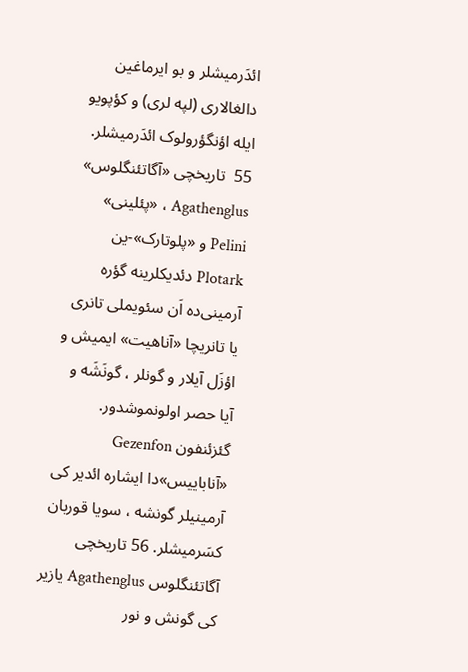ائدَرمیشلر و بو ایرماغین دالغالاری (لپه ‌لری) و کؤپویو ایله اؤنگؤرولوک ائدَرمیشلر. 55  تاریخچی «آگاتئنگلوس» Agathenglus ، «پئلینی» Pelini و «پلوتارک»-ین Plotark دئدیکلرینه گؤره آرمینی‌ده اَن سئویملی تانری یا تانریچا «آناهیت» ایمیش و اؤزَل آیلار و گونلر ، گونَشَه و آیا حصر اولونموشدور. گئزئنفون Gezenfon «آناباییس»دا ایشاره ائدیر کی آرمینیلر گونشه ، سویا قوربان کسَرمیشلر. 56 تاریخچی آگاتئنگلوس Agathenglus یازیر کی گونش و نور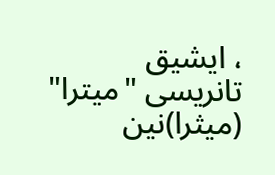، ایشیق تانریسی "میترا" (میثرا)نین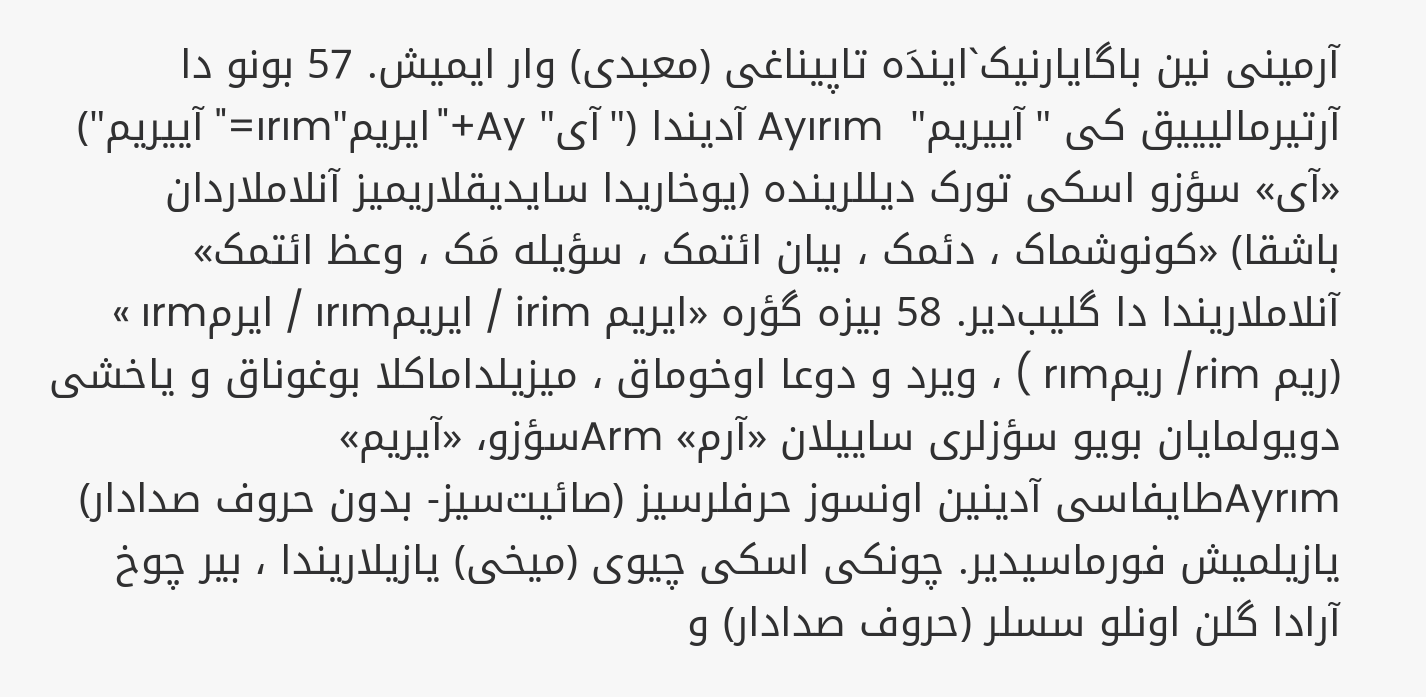آرمینی نین باگایارنیک`ایندَه تاپیناغی (معبدی) وار ایمیش. 57 بونو دا آرتیرمالیییق کی "آییریم"  Ayırım آدیندا ("آی" Ay+"ایریم"ırım="آییریم") «آی» سؤزو اسکی تورک دیللرینده (یوخاریدا سایدیقلاریمیز آنلاملاردان باشقا) «کونوشماک ، دئمک ، بیان ائتمک ، سؤیله‌ مَک ، وعظ ائتمک» آنلاملاریندا دا گلیب‌دیر. 58 بیزه گؤره «ایریم irim / ایریمırım / ایرمırm » (ریم rim/ ریمrım ) ، ویرد و دوعا اوخوماق ، میزیلداماکلا بوغوناق و یاخشی دویولمایان بویو سؤزلری ساییلان «آرم» Armسؤزو، «آیریم» Ayrımطایفاسی آدینین اونسوز حرفلرسیز (صائیت‌سیز- بدون حروف صدادار) یازیلمیش فورماسیدیر. چونکی اسکی چیوی (میخی) یازیلاریندا ، بیر چوخ آرادا گلن اونلو سسلر (حروف صدادار) و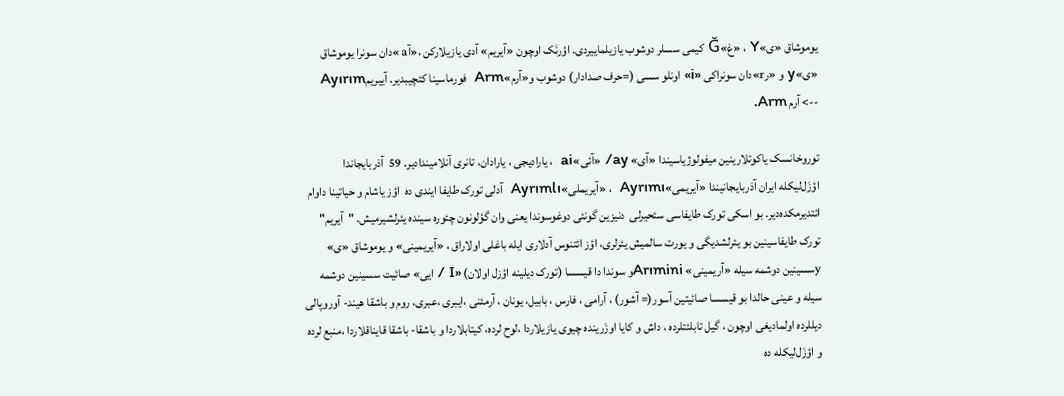یوموشاق «ی»Y ، «غ»Ğ کیمی سسلر دوشوب یازیلماییردی. اؤرنَک اوچون «آیریم» آدی یازیلارکن ،«آa »دان سونرا یوموشاق «ی»y و «رr»دان سونراکی «i» اونلو سسی (=حرف صدادار) دوشوب و«آرم»Arm  فورماسینا کئچیبدیر. آییریمAyırım   --> آرم Arm.

توروخانسک یاکوتلارینین میفولوژیاسیندا «آی» ay/ «آئی»ai  ، یارادیجی ، یارادان، تانری آنلامیندادیر. 59  آذربایجاندا اؤزَل‌لیکله ایران آذربایجانیندا «آیریمی»Ayrımı  ، «آیریملی»Ayrımlı  آدلی تورک طایفا ایندی ده  اؤز یاشام و حیاتینا داوام ائتدیرمکده‌دیر. بو اسکی تورک طایفاسی سئحیرلی  دنیزین گونئی دوغوسوندا یعنی وان گؤلونون چئوره‌ سینده یئرلشیرمیش. "آیریم"  تورک طایفاسینین بو یئرلشدیگی و یورت سالمیش یئرلری، اؤز ائتنوس آدلاری ایله باغلی اولاراق ، «آیریمینی» و یوموشاق «ی» yسسینین دوشمه ‌سیله «آریمینی» Arıminiو سوندا دا قیسسا (تورک دیلینه اؤزل اولان) «I / ایی» صائیت سسینین دوشمه‌ سیله و عینی حالدا بو قیسسا صائیتین آسور(= آشور) ، آرامی ، فارس ، بابیل، یونان ، آرمئنی ،ایبری ،عبری، روم و باشقا هیند- آوروپالی دیللرده اولمادیغی اوچون ، گیل تابلئتلرده ، داش و کایا اوزَرینده چیوی یازیلاردا ،لوح لرده، کیتابلاردا و باشقا- باشقا قایناقلاردا ،منبع لرده و اؤزَل‌لیکله ده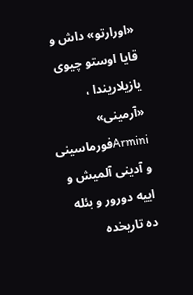«اورارتو» داش و قایا اوستو چیوی یازیلاریندا ، «آرمینی» Arminiفورماسینی و آدینی آلمیش و  اییه دورور و بئله ده تاریخده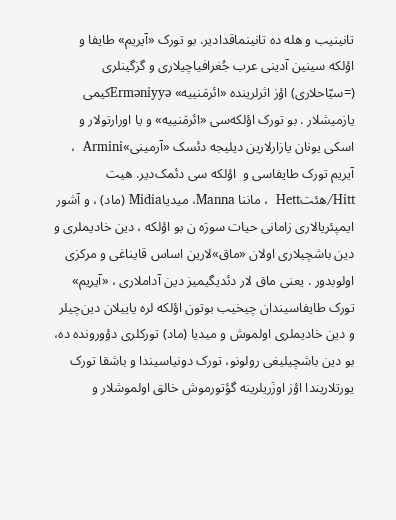تانینیب و هله ده تانینماقدادیر. بو تورک «آیریم» طایفا و اؤلکه‌ سینین آدینی عرب جُغرافیاچیلاری و گزگینلری (=سیّاحلاری) اؤز اثرلرینده «ائرمَنییه» Erməniyyəکیمی یازمیشلار . بو تورک اؤلکه‌سی «ائرمَنییه» و یا اورارتولار و اسکی یونان یازارلارین دیلیجه دئسک «آرمینی»Armini  ، آیریم تورک طایفاسی و  اؤلکه ‌سی دئمک‌دیر. هیت Hitt/هئتHett  ، ماننا Manna، میدیاMidia (ماد) ، و آشور ایمپئریالاری زامانی حیات سورَه ‌ن بو اؤلکه ، دین خادیملری و دین باشچیلاری اولان «ماق»لارین اساس قایناغی و مرکزی اولوبدور . یعنی ماق لار دئدیگیمیز دین آداملاری ، «آیریم» تورک طایفاسیندان چیخیب بوتون اؤلکه ‌لره یاییلان دین‌چیلر و دین خادیملری اولموش و میدیا (ماد) تورکلری دؤورونده ده، بو دین باشچیلیغی رولونو، تورک دونیاسیندا و باشقا تورک یورتلاریندا اؤز اوزَریلرینه گؤتورموش خالق اولموشلار و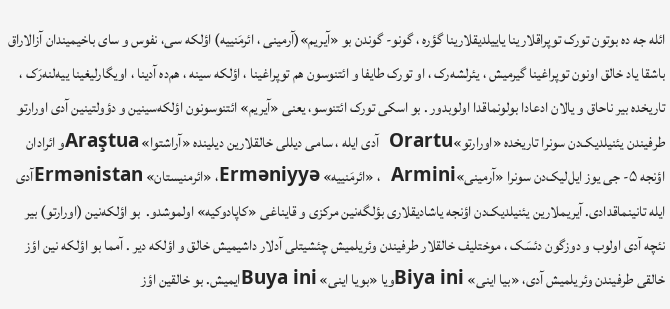ائله جه ده بوتون تورک توپراقلارینا یاییلدیقلارینا گؤره ، گونو- گوندن بو «آیریم»(آرمینی ، ائرمَنییه) اؤلکه ‌سی، نفوس و سای باخیمیندان آزالاراق باشقا یاد خالق اونون توپراغینا گیرمیش ، یئرلشه‌رک ، او تورک طایفا و ائتنوسون هم توپراغینا ، اؤلکه‌ سینه ، هم‌ده آدینا ، اویگارلیغینا ییه‌لنه‌رَک ، تاریخده بیر ناحاق و یالان ادعادا بولونماقدا اولوبدور . بو اسکی تورک ائتنوسو، یعنی «آیریم» ائتنوسونون اؤلکه‌سینین و دؤولتینین آدی اورارتو طرفیندن یئنیلدیک‌دن سونرا تاریخده «اورارتو»Orartu  آدی ایله ، سامی دیللی خالقلارین دیلینده «آراشتوا» Araştuaو ائرادان اؤنجه ۵- جی یوز ایل‌لیک‌دن سونرا «آرمینی»Armini  ، «ائرمَنییه» Erməniyyə، «ائرمنیستان» Ermənistanآدی ایله تانینماقدادی. آیریملارین یئنیلدیک‌دن اؤنجه یاشادیقلاری بؤلگه‌نین مرکزی و قایناغی «کاپادوکیه» اولموشدو.  بو اؤلکه‌نین (اورارتو) بیر نئچه آدی اولوب و دوزگون دئسَک ، موختلیف خالقلار طرفیندن وئریلمیش چئشیتلی آدلار داشیمیش خالق و اؤلکه ‌دیر . آمما بو اؤلکه ‌نین اؤز خالقی طرفیندن وئریلمیش آدی، «بیا اینی» Biya iniویا «بویا اینی» Buya iniایمیش. بو خالقین اؤز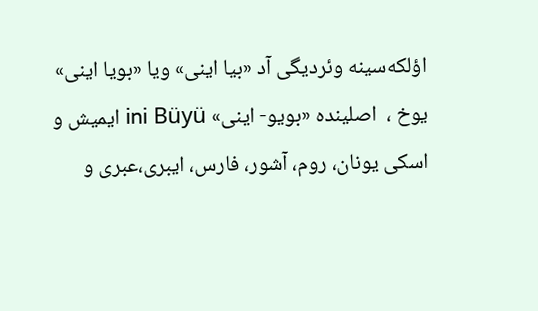اؤلکه‌سینه وئردیگی آد «بیا اینی» ویا «بویا اینی» یوخ ،  اصلینده «بویو- اینی» ini Büyü ایمیش و اسکی یونان، روم، آشور، فارس، ایبری،عبری و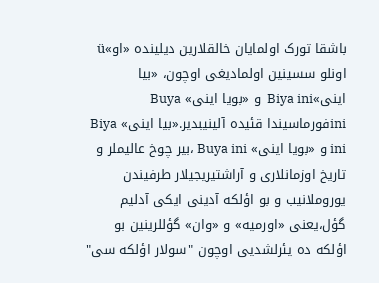باشقا تورک اولمایان خالقلارین دیلینده «او»ü اونلو سسینین اولمادیغی اوچون، «بیا اینی»Biya ini  و «بویا اینی» Buya iniفورماسیندا قئیده آلینیبدیر.«بیا اینی» Biya ini و «بویا اینی» Buya ini ،بیر چوخ عالیملر و تاریخ اوزمانلاری و آراشتیریجیلار طرفیندن یوروملانیب و بو اؤلکه آدینی ایکی آدلیم گؤل،یعنی «اورمیه» و «وان» گؤللرینین بو اؤلکه ده یئرلشدیی اوچون "سولار اؤلکه ‌سی"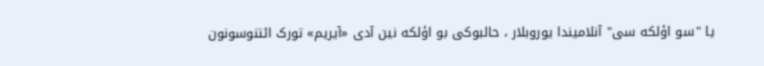یا "سو اؤلکه ‌سی" آنلامیندا یوروبلار ، حالبوکی بو اؤلکه ‌نین آدی «آیریم» تورک ائتنوسونون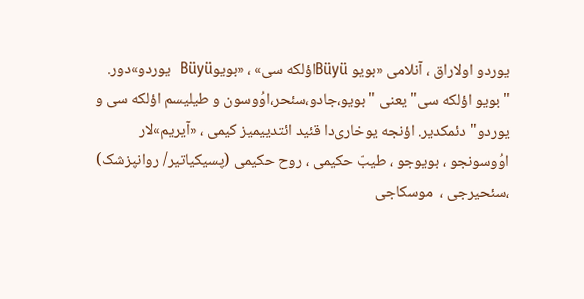یوردو اولاراق ، آنلامی «بویو Büyüاؤلکه ‌سی» ، «بویوBüyü  یوردو»دور. "بویو اؤلکه سی" یعنی "بویو،جادو،سئحر،اوُوسون و طیلیسم اؤلکه سی و یوردو" دئمکدیر. اؤنجه یوخاری‌دا قئید ائتدییمیز کیمی ، «آیریم»لار اوُوسونجو ، بویوجو ، طیبّ حکیمی ، روح حکیمی (پسیکیاتیر/ روانپزشک) ،سئحیرجی ،  موسکاجی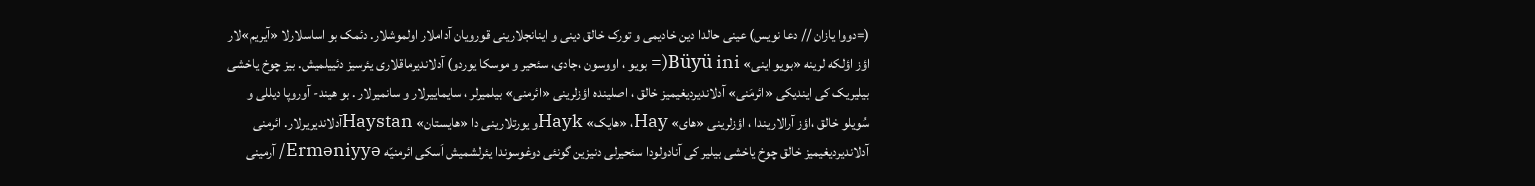(=دووا یازان // دعا نویس) عینی حالدا دین خادیمی و تورک خالق دینی و اینانجلارینی قورویان آداملار اولموشلار. دئمک بو اساسلارلا «آیریم»لار اؤز اؤلکه ‌لرینه «بویو اینی» Büyü ini(= بویو ، اووسون ،جادی، سئحیر و موسکا یوردو) آدلاندیرماقلاری یئرسیز دئییلمیش. بیز چوخ یاخشی بیلیریک کی ایندیکی «ائرمَنی» آدلاندیردیغیمیز خالق ، اصلینده اؤزلرینی «ائرمنی» بیلمیرلر ، سایماییرلار و سانمیرلار . بو هیند- آوروپا دیللی و سُویلو خالق ،اؤز آرالاریندا ، اؤزلرینی «های» Hay، «هایک» Haykو یورتلارینی دا «هایستان» Haystanآدلاندیریرلار. ائرمنی آدلاندیردیغیمیز خالق چوخ یاخشی بیلیر کی آنادولودا سئحیرلی دنیزین گونئی دوغوسوندا یئرلشمیش اَسکی ائرمنیّه Erməniyyə/ آرمینی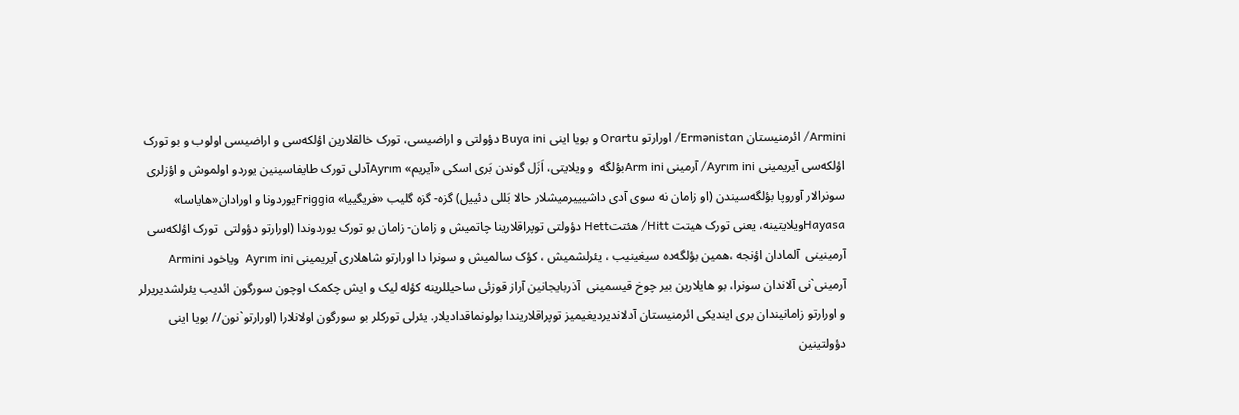Armini/ ائرمنیستان Ermənistan/ اورارتو Orartu و بویا اینی Buya ini دؤولتی و اراضیسی، تورک خالقلارین اؤلکه‌سی و اراضیسی اولوب و بو تورک اؤلکه‌سی آیریمینی Ayrım ini/ آرمینی Arm iniبؤلگه  و ویلایتی، اَزَل گوندن بَری اسکی «آیریم» Ayrımآدلی تورک طایفاسینین یوردو اولموش و اؤزلری سونرالار آوروپا بؤلگه‌سیندن (او زامان نه سوی آدی داشیییرمیشلار حالا بَللی دئییل) گزه- گزه گلیب «فریگییا» Friggiaیوردونا و اورادان«هایاسا» Hayasaویلایتینه، یعنی تورک هیتت Hitt/ هئتتHett دؤولتی توپراقلارینا چاتمیش و زامان- زامان بو تورک یوردوندا (اورارتو دؤولتی  تورک اؤلکه‌سی آرمینینی  آلمادان اؤنجه ،همین بؤلگه‌‌ده سیغینیب ، یئرلشمیش ، کؤک سالمیش و سونرا دا اورارتو شاهلاری آیریمینی Ayrım ini  ویاخود Armini  آرمینی`نی آلاندان سونرا، بو هایلارین بیر چوخ قیسمینی  آذربایجانین آراز قوزئی ساحیللرینه کؤله‌ لیک و ایش چکمک اوچون سورگون ائدیب یئرلشدیریرلر  و اورارتو زامانیندان بری ایندیکی ائرمنیستان آدلاندیردیغیمیز توپراقلاریندا بولونماقدادیلار. یئرلی تورکلر بو سورگون اولانلارا (اورارتو`نون// بویا اینی دؤولتینین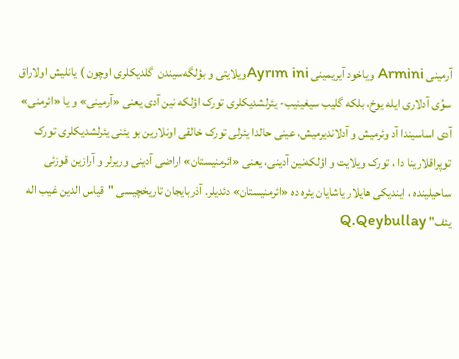آرمینی Armini ویاخود آیریمینی Ayrım iniویلایتی و بؤلگه‌سیندن  گلدیکلری اوچون ) یانلیش اولاراق سوُی آدلاری ایله یوخ، بلکه گلیب سیغینیب- یئرلشدیکلری تورک اؤلکه‌ نین آدی یعنی «آرمینی» و یا «ائرمنی» آدی اساسیندا آد وئرمیش و آدلاندیرمیش، عینی حالدا یئرلی تورک خالقی اونلارین بو یئنی یئرلشدیکلری تورک توپراقلارینا دا ، تورک ویلایت و اؤلکه‌نین آدینی، یعنی «ائرمنیستان» اراضی آدینی وریرلر و آرازین قوزئی ساحیلینده ، ایندیکی هایلار یاشایان یئره ده «ائرمنیستان» دئدیلر. آذربایجان تاریخچیسی "قیاس الدین غیب اله یئف" Q.Qeybullay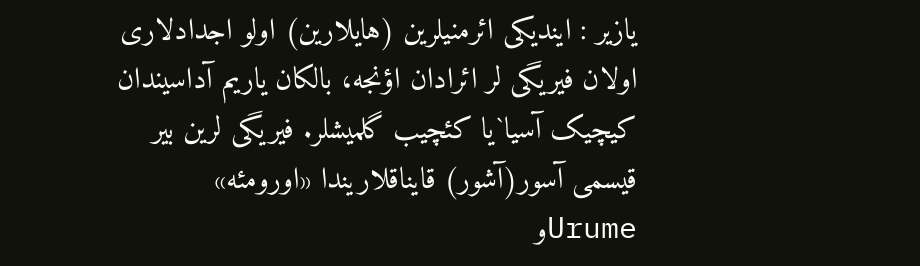یازیر : ایندیکی ائرمنیلرین (هایلارین) اولو اجدادلاری اولان فیریگی لر ائرادان اؤنجه، بالکان یاریم آداسیندان کیچیک آسیا`یا کئچیب گلمیشلر. فیریگی لرین بیر قیسمی آسور(آشور) قایناقلاریندا «اورومئه» Urumeو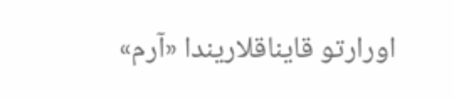اورارتو قایناقلاریندا «آرم»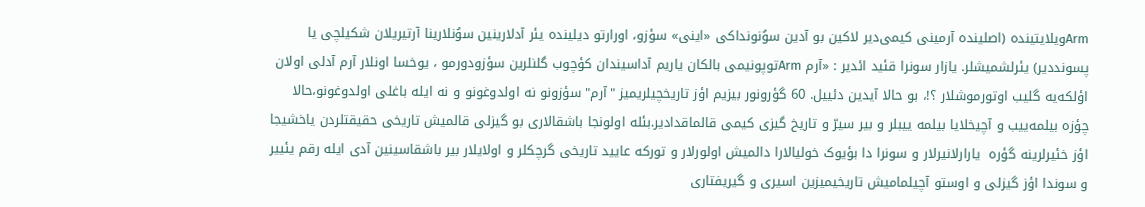Armویلایتینده (اصلینده آرمینی کیمی‌دیر لاکین بو آدین سوُنونداکی «اینی» سؤزو، اورارتو دیلینده یئر آدلارینین سوُنلارینا آرتیریلان شکیلچی‌ یا پسونددیر) یئرلشمیشلر. یازار سونرا قئید ائدیر : «آرم Armتوپونیمی بالکان یاریم آداسیندان کؤچوب گلنلرین سؤزودورمو ، یوخسا اونلار آرم آدلی اولان اؤلکه‌یه گلیب اوتورموشلار ؟!، بو حالا آیدین دئییل. 60 گؤرونور بیزیم اؤز تاریخچیلریمیز "آرم" سؤزونو نه اولدوغونو و نه ایله باغلی‌ اولدوغونو،حالا چؤزه بیلمه‌ییب و آچیخلایا بیلمه ییبلر و بیر سیرّ و تاریخ گیزی کیمی قالماقدادیر.بئله اولونجا باشقالاری بو گیزلی قالمیش تاریخی حقیقتلردن یاخشیجا اؤز خئیرلرینه گؤره  یارارلانیرلار و سونرا دا بؤیوک خولیالارا دالمیش اولورلار و تورکه عایید تاریخی گرچکلر و اولایلار بیر باشقاسینین آدی ایله رقم یئییر و سوندا اؤز گیزلی و اوستو آچیلمامیش تاریخیمیزین اسیری و گیریفتاری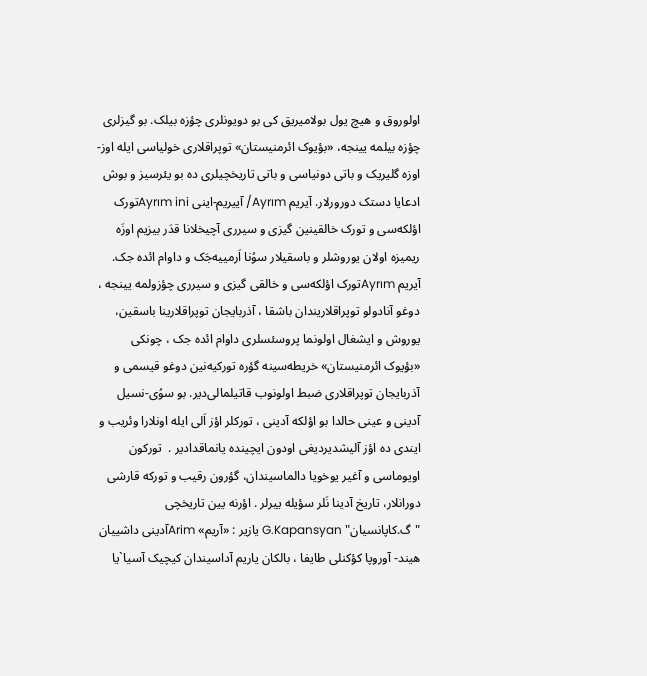اولوروق و هیچ یول بولامیریق کی بو دویونلری چؤزه بیلک. بو گیزلری چؤزه بیلمه یینجه، «بؤیوک ائرمنیستان» توپراقلاری خولیاسی ایله اوز- اوزه گلیریک و باتی دونیاسی و باتی تاریخچیلری ده بو یئرسیز و بوش ادعایا دستک دورورلار. آیریم Ayrım/ آییریم-اینی Ayrım iniتورک اؤلکه‌سی و تورک خالقینین گیزی و سیرری آچیخلانا قدَر بیزیم اوزَه ریمیزه اولان یوروشلر و باسقیلار سوُنا اَرمییه‌جَک و داوام ائده ‌جک. آیریم Ayrımتورک اؤلکه‌سی و خالقی گیزی و سیرری چؤزولمه یینجه ، دوغو آنادولو توپراقلاریندان باشقا ، آذربایجان توپراقلارینا باسقین، یوروش و ایشغال اولونما پروسئسلری داوام ائده ‌جک ، چونکی «بؤیوک ائرمنیستان» خریطه‌سینه گؤره تورکیه‌نین دوغو قیسمی و آذربایجان توپراقلاری ضبط اولونوب قاتیلمالی‌دیر. بو سوُی-نسیل آدینی و عینی حالدا بو اؤلکه آدینی ، تورکلر اؤز اَلی ایله اونلارا وئریب و ایندی ده اؤز آلیشدیردیغی اودون ایچینده یانماقدادیر .  تورکون اویوماسی و آغیر یوخویا دالماسیندان، گؤرون رقیب و تورکه قارشی دورانلار، تاریخ آدینا نَلر سؤیله ییرلر . اؤرنه یین تاریخچی "گ.کاپانسیان" G.Kapansyan یازیر : «آریم» Arimآدینی داشییان هیند- آوروپا کؤکنلی طایفا ، بالکان یاریم آداسیندان کیچیک آسیا`یا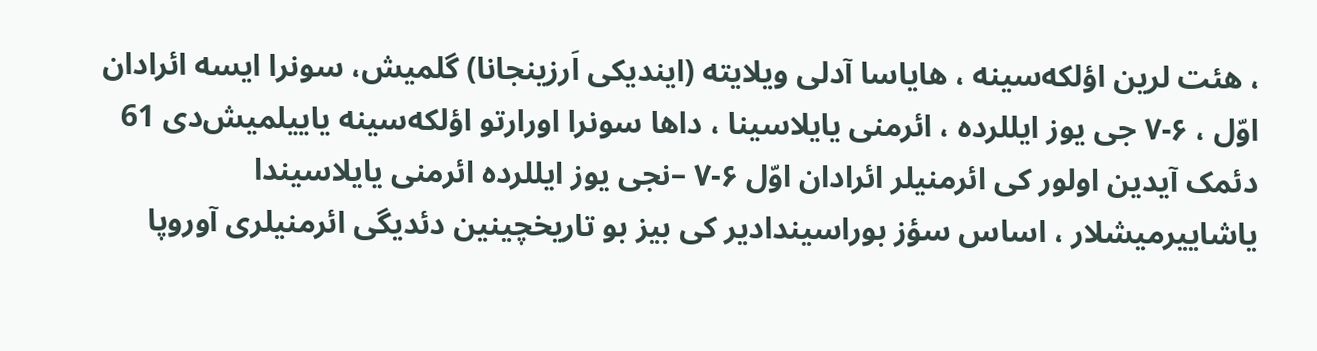، هئت لرین اؤلکه‌سینه ، هایاسا آدلی ویلایته (ایندیکی اَرزینجانا) گلمیش، سونرا ایسه ائرادان اوّل ، ۶-۷ جی یوز ایللرده ، ائرمنی یایلاسینا ، داها سونرا اورارتو اؤلکه‌سینه یاییلمیش‌دی 61 دئمک آیدین اولور کی ائرمنیلر ائرادان اوّل ۶-۷ –نجی یوز ایللرده ائرمنی یایلاسیندا یاشاییرمیشلار ، اساس سؤز بوراسیندادیر کی بیز بو تاریخچینین دئدیگی ائرمنیلری آوروپا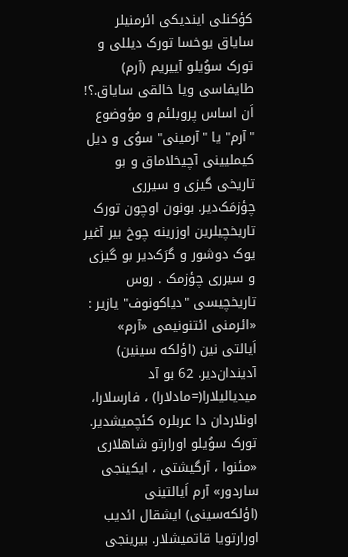کؤکنلی ایندیکی ائرمنیلر سایاق یوخسا تورک دیللی و تورک سوُیلو آییریم (آرم) طایفاسی ویا خالقی سایاق.؟!  اَن اساس پروبلئم و مؤوضوع "آرم" یا "آرمینی" سوُی و دیل کیملیینی آچیخلاماق و بو تاریخی گیزی و سیرری چؤزمَک‌دیر. بونون اوچون تورک تاریخچیلرین اوزرینه چوخ بیر آغیر یوک دوشور و گرَک‌دیر بو گیزی و سیرری چؤزمک . روس تاریخچیسی "دیاکونوف" یازیر : «ائرمنی ائتنونیمی «آرم» اَیالتی نین (اؤلکه‌ سینین) آدیندان‌دیر. 62 بو آد میدیالیلارا(=مادلارا) ، فارسلارا، اونلاردان دا عربلره کئچمیشدیر. تورک سوُیلو اورارتو شاهلاری «مئنوا ، آرگیشتی ، ایکینجی ساردور» آرم اَیالتینی (اؤلکه‌سینی) ایشقال ائدیب اورارتویا قاتمیشلار. بیرینجی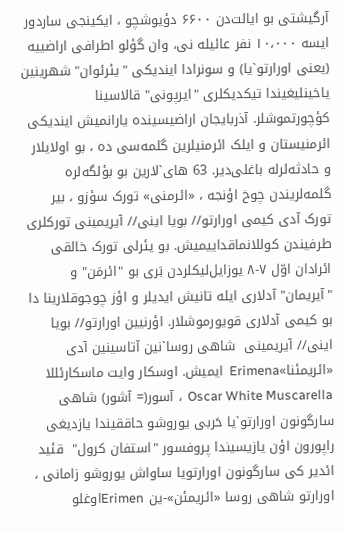آرگیشتی بو ایالت‌دن ۶۶۰۰ دؤیوشچو ، ایکینجی ساردور ایسه ۱۰،۰۰۰ نفر عائیله‌ نی، وان گؤلو اطرافی اراضییه (یعنی اورارتو`یا) و سونرادا ایندیکی "یئرئوان" شهرینین یاخینلیغیندا تیکدیکلری "ایرپونی" قالاسینا کؤچورتموشلر. آذربایجان اراضیسینده یارانمیش ایندیکی ائرمنیستان و ایلک ائرمنیلرین گلمه‌سی ده ، بو اولایلار و حادثه‌لرله باغلی‌دیر. 63 های`لارین بو بؤلگه‌لره گلمه‌لریندن چوخ اؤنجه‌ ، «ائرمنی» تورک سؤزو ، بیر تورک آدی کیمی اورارتو// بویا اینی// آیریمینی تورکلری طرفیندن کوللانماقداییمیش. بو یئرلی تورک خالقی ائرادان اوّل ۷-۸ یوزایل‌لیکلردن بَری بو "ائرمَن" و "آیریمان" آدلاری ایله تانیش ایدیلر و اؤز چوجوقلارینا دا بو کیمی آدلاری قویورموشلار. اؤرنیین اورارتو// بویا اینی// آیریمینی  شاهی روسا`نین آتاسینین آدی «ائریمئنا»Erimena  ایمیش. اوسکار وایت ماسکارئللا  Oscar White Muscarella  ، آسور(= آشور) شاهی سارگونون اورارتو`یا حَربی یوروشو حاققیندا یازدیغی راپورون اؤن یازیسیندا پروفسور "استفان کرول"  قئید ائدیر کی سارگونون اورارتویا ساواش یوروشو زامانی ، اورارتو شاهی روسا «ائریمئن»-ین Erimenاوغلو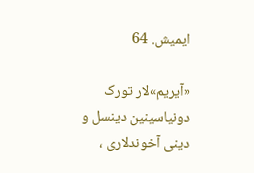ایمیش. 64

«آیریم»لار تورک دونیاسینین دینسل و دینی آخوندلاری ،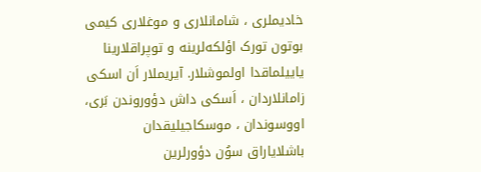خادیملری ، شامانلاری و موغلاری کیمی بوتون تورک اؤلکه‌لرینه و توپراقلارینا یاییلماقدا اولموشلار. آیریملار اَن اسکی زامانلاردان ، اَسکی داش دؤوروندن بَری، اووسوندان ، موسکاجیلیقدان باشلایاراق سوُن دؤورلرین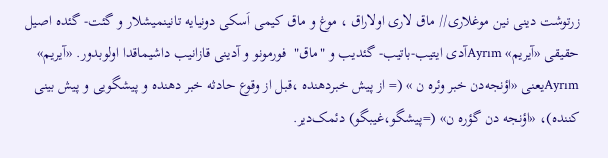زرتوشت دینی نین موغلاری// ماق لاری اولاراق ، موغ و ماق کیمی اَسکی دونیایه تانینمیشلار و گئت- گئده اصیل حقیقی «آیریم» Ayrımآدی ایتیب-باتیب- گئدیب و "ماق"  فورمونو و آدینی قازانیب داشیماقدا اولوبدور. «آیریم» Ayrımیعنی «اؤنجه‌دن خبر وئره ‌ن » (= از پیش خبردهنده ،قبل از وقوع حادثه خبر دهنده و پیشگویی و پیش بینی کننده)، «اؤنجه دن گؤره ‌ن» (=پیشگو،غیبگو) دئمک‌دیر.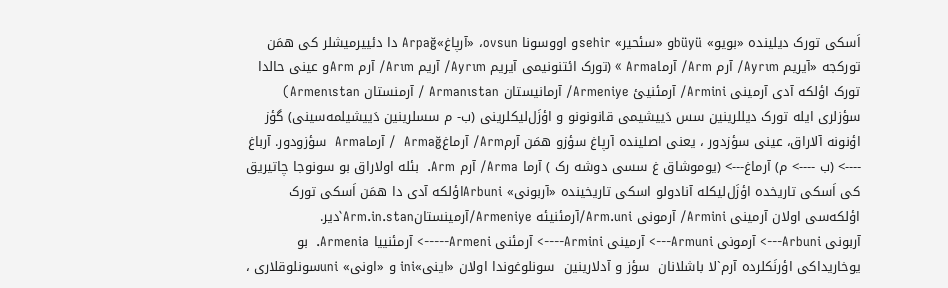اَسکی تورک دیلینده «بویو» büyüو «سئحیر» sehirو اووسونا ovsun، «آرپاغ»Arpağ دا دئییرمیشلر کی همَن تورکجه «آیریم Ayrım/ آرم Arm/ آرماArma » (تورک ائتنونیمی آیریم Ayrım/ آریم Arım/ آرم Armو عینی حالدا تورک اؤلکه آدی آرمینی Armini/ آرمئنیئ Armeniye/ آرمانیستان Armanıstan / آرمنستان Armenıstan) سؤزلری ایله تورک دیللرینین سس دَییشیمی قانونونو و اؤزَل‌لیکلرینی (ب- م سسلرینین دَییشیلمه‌سینی) گؤز اؤنونه آلاراق، عینی سؤزدور ، یعنی اصلینده آرپاغ سؤزو همَن آرمArm/ آرماغArmağ  / آرماArma  سؤزودور. آرباغ ----> (ب ----> م) آرماغ---> (یوموشاق غ سسی دوشه رک ) آرما Arma/ آرم Arm.  بئله اولاراق بو سونوجا چاتیریق کی اَسکی تاریخده اؤزَل‌لیکله آنادولو اسکی تاریخینده «آربونی» Arbuniاؤلکه آدی دا همَن اَسکی تورک اؤلکه‌سی اولان آرمینی Armini/ آرمونی Arm.uni/آرمئنیئه Armeniye/آرمینستانArm.in.stan`دیر.                              آربونی Arbuni---> آرمونی Armuni---> آرمینی Armini----> آرمئنی Armeni-----> آرمئنییا Armenia.  بو یوخاریداکی اؤرنَکلرده آرم`لا باشلانان  سؤز و آدلارینین  سونلوغوندا اولان «اینی»ini و «اونی» uniسونلوقلاری ،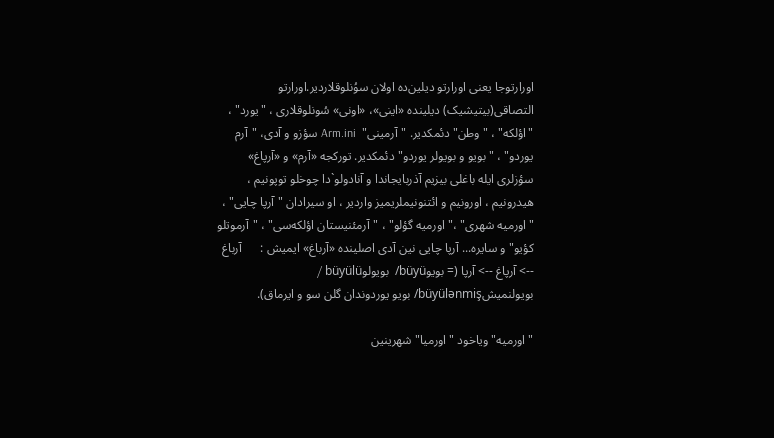اورارتوجا یعنی اورارتو دیلین‌ده اولان سوُنلوقلاردیر.اورارتو التصاقی(بیتیشیک) دیلینده «اینی»، «اونی» سُونلوقلاری ، "یورد" ، "اؤلکه" ، "وطن" دئمکدیر. "آرمینی"  Arm.ini سؤزو و آدی، "آرم یوردو" ، "بویو و بویولر یوردو" دئمکدیر. تورکجه «آرم» و «آرپاغ» سؤزلری ایله باغلی بیزیم آذربایجاندا و آنادولو`دا چوخلو توپونیم ، هیدرونیم ، اورونیم و ائتنونیملریمیز واردیر ، او سیرادان "آرپا چایی" ، "اورمیه شهری" ،"اورمیه گؤلو" ، "آرمئنیستان اؤلکه‌سی" ، "آرموتلو کؤیو" و سایره... آرپا چایی نین آدی اصلینده «آرباغ» ایمیش :      آرباغ --> آرپاغ --> آرپا (= بویوbüyü/  بویولوbüyülü / بویولنمیشbüyülənmiş/ بویو یوردوندان گلن سو و ایرماق).

"اورمیه" ویاخود "اورمیا" شهرینین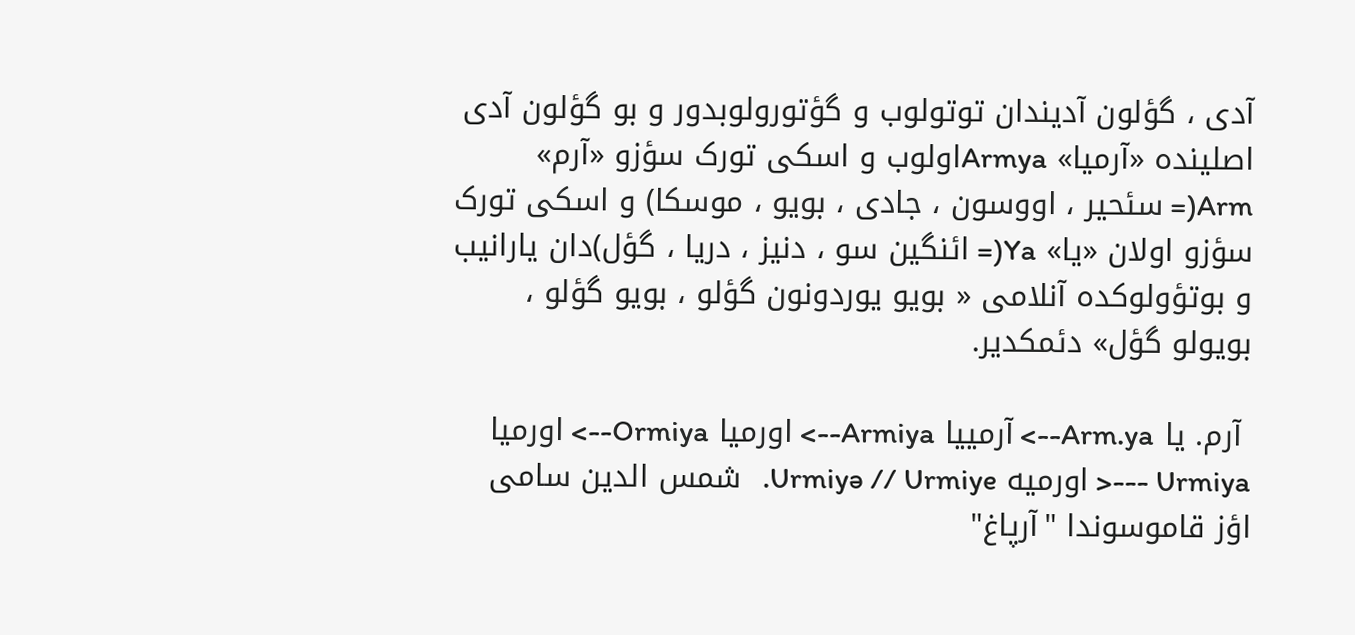آدی ، گؤلون آدیندان توتولوب و گؤتورولوبدور و بو گؤلون آدی اصلینده «آرمیا» Armyaاولوب و اسکی تورک سؤزو «آرم» Arm(= سئحیر ، اووسون ، جادی ، بویو ، موسکا) و اسکی تورک سؤزو اولان «یا» Ya(= ائنگین سو ، دنیز ، دریا ، گؤل)دان یارانیب و بوتؤولوکده آنلامی « بویو یوردونون گؤلو ، بویو گؤلو ، بویولو گؤل» دئمکدیر.

 آرم. یا Arm.ya--> آرمییا Armiya--> اورمیا Ormiya--> اورمیا Urmiya ---< اورمیه Urmiyə // Urmiye.   شمس الدین سامی اؤز قاموسوندا "آرپاغ"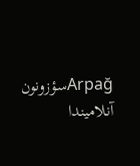Arpağسؤزونون آنلامیندا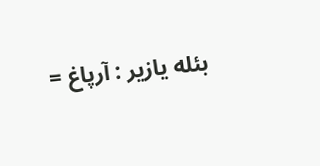بئله یازیر : آرپاغ =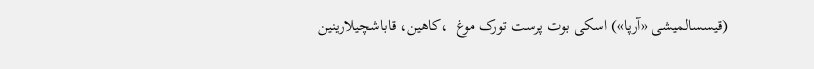(قیسسالمیشی «آرپا») اسکی بوت پرست تورک موغ  ،کاهین، قاباشچیلارینین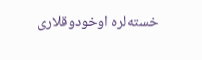خسته‌لره اوخودوقلاری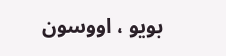بویو ، اووسون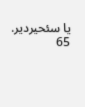یا سئحیردیر. 65